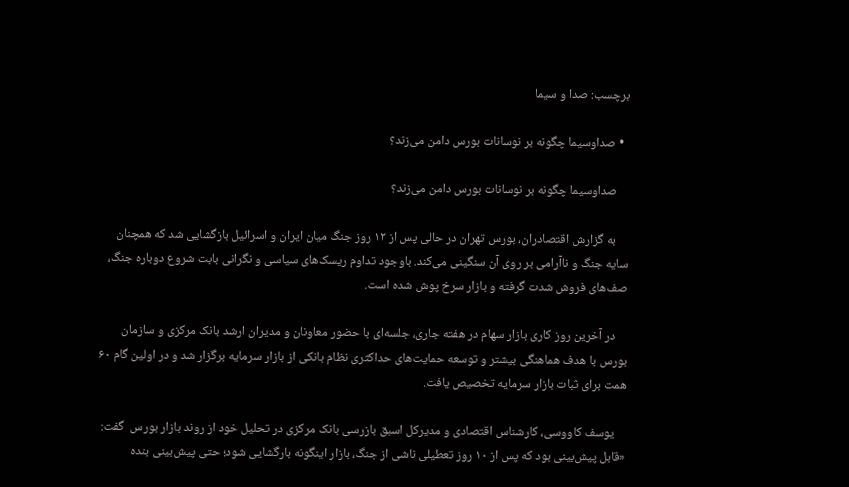برچسب: صدا و سیما

  • صداوسیما چگونه بر نوسانات بورس دامن می‌زند؟

    صداوسیما چگونه بر نوسانات بورس دامن می‌زند؟

    به گزارش اقتصادران، بورس تهران در حالی پس از ۱۲ روز جنگ میان ایران و اسرائیل بازگشایی شد که همچنان سایه جنگ و ناآرامی بر روی آن سنگینی می‌کند. باوجود تداوم ریسک‌های سیاسی و نگرانی بابت شروع دوباره جنگ، صف‌های فروش شدت گرفته و بازار سرخ پوش شده است.

    در آخرین روز کاری بازار سهام در هفته جاری، جلسه‌ای با حضور معاونان و مدیران ارشد بانک مرکزی و سازمان بورس با هدف هماهنگی بیشتر و توسعه حمایت‌های حداکثری نظام بانکی از بازار سرمایه برگزار شد و در اولین گام ۶۰ همت برای ثبات بازار سرمایه تخصیص یافت.

    یوسف کاووسی، کارشناس اقتصادی و مدیرکل اسبق بازرسی بانک مرکزی در تحلیل خود از روند بازار بورس  گفت: «قابل پیش‌بینی بود که پس از ۱۰ روز تعطیلی ناشی از جنگ، بازار اینگونه بارگشایی شود؛ حتی پیش‌بینی بنده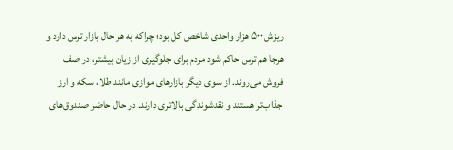ریزش ۵۰۰ هزار واحدی شاخص کل بود؛ چراکه به هر حال بازار ترس دارد و هرجا هم ترس حاکم شود مردم برای جلوگیری از زیان بیشتر، در صف فروش می‌روند. از سوی دیگر بازار‌های موازی مانند طلا، سکه و ارز جذاب‌تر هستند و نقدشوندگی بالاتری دارند. در حال حاضر صندوق‌های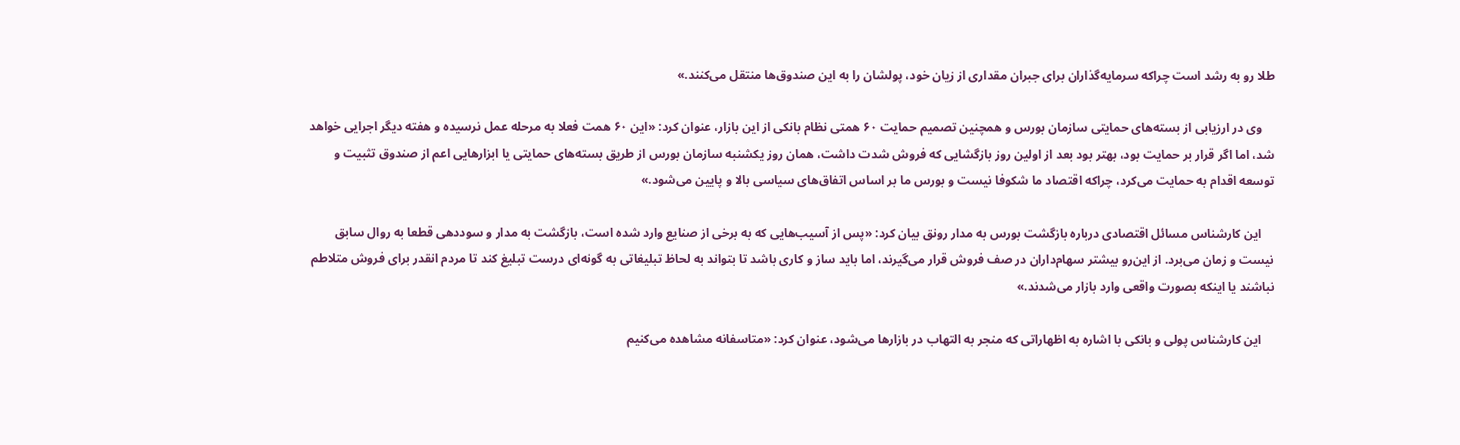طلا رو به رشد است چراکه سرمایه‌گذاران برای جبران مقداری از زیان خود، پولشان را به این صندوق‌ها منتقل می‌کنند.»

    وی در ارزیابی از بسته‌های حمایتی سازمان بورس و همچنین تصمیم حمایت ۶۰ همتی نظام بانکی از این بازار، عنوان کرد: «این ۶۰ همت فعلا به مرحله عمل نرسیده و هفته دیگر اجرایی خواهد شد، اما اگر قرار بر حمایت بود، بهتر بود بعد از اولین روز بازگشایی که فروش شدت داشت، همان روز یکشنبه سازمان بورس از طریق بسته‌های حمایتی یا ابزار‌هایی اعم از صندوق تثبیت و توسعه اقدام به حمایت می‌کرد، چراکه اقتصاد ما شکوفا نیست و بورس ما بر اساس اتفاق‌های سیاسی بالا و پایین می‌شود.»

    این کارشناس مسائل اقتصادی درباره بازگشت بورس به مدار رونق بیان کرد: «پس از آسیب‌هایی که به برخی از صنایع وارد شده است، بازگشت به مدار و سوددهی قطعا به روال سابق نیست و زمان می‌برد. از این‌رو بیشتر سهام‌داران در صف فروش قرار می‌گیرند، اما باید ساز و کاری باشد تا بتواند به لحاظ تبلیغاتی به گونه‌ای درست تبلیغ کند تا مردم انقدر برای فروش متلاطم نباشند یا اینکه بصورت واقعی وارد بازار می‌شدند.»

    این کارشناس پولی و بانکی با اشاره به اظهاراتی که منجر به التهاب در بازار‌ها می‌شود، عنوان کرد: «متاسفانه مشاهده می‌کنیم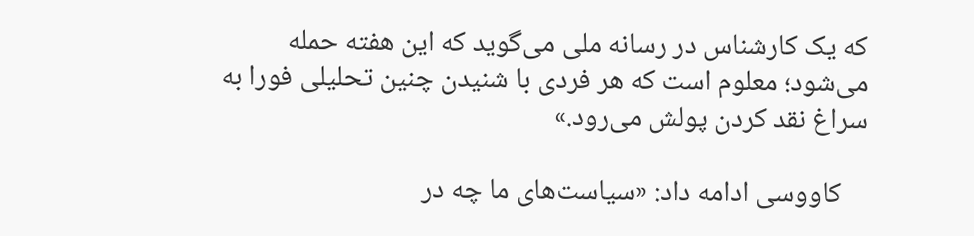که یک کارشناس در رسانه ملی می‌گوید که این هفته حمله می‌شود؛ معلوم است که هر فردی با شنیدن چنین تحلیلی فورا به سراغ نقد کردن پولش می‌رود.»

    کاووسی ادامه داد: «سیاست‌های ما چه در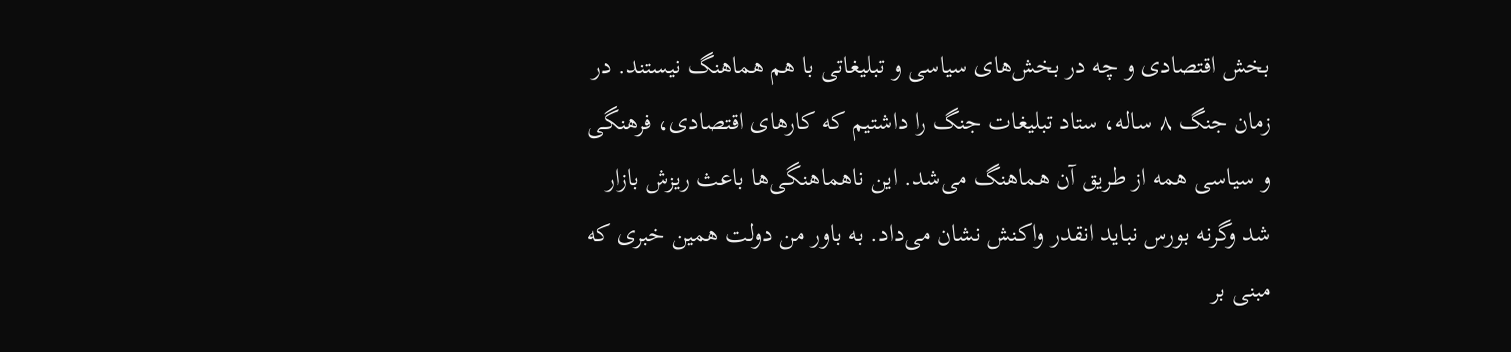بخش اقتصادی و چه در بخش‌های سیاسی و تبلیغاتی با هم هماهنگ نیستند. در زمان جنگ ۸ ساله، ستاد تبلیغات جنگ را داشتیم که کار‌های اقتصادی، فرهنگی و سیاسی همه از طریق آن هماهنگ می‌شد. این ناهماهنگی‌ها باعث ریزش بازار شد وگرنه بورس نباید انقدر واکنش نشان می‌داد. به باور من دولت همین خبری که مبنی بر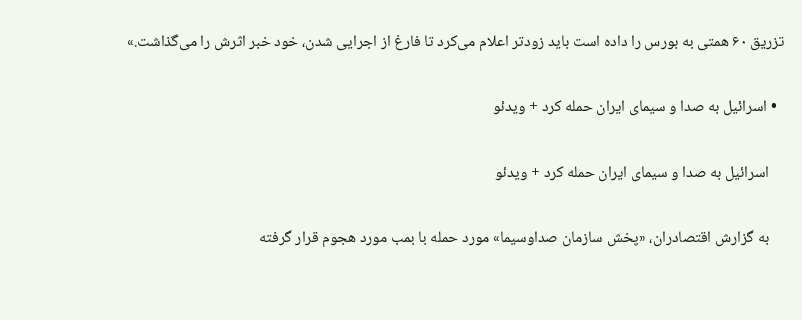تزریق ۶۰ همتی به بورس را داده است باید زودتر اعلام می‌کرد تا فارغ از اجرایی شدن، خود خبر اثرش را می‌گذاشت.»

  • اسرائیل به صدا و سیمای ایران حمله کرد + ویدئو

    اسرائیل به صدا و سیمای ایران حمله کرد + ویدئو

    به گزارش اقتصادران، «پخش سازمان صداوسیما» مورد حمله با بمب مورد هجوم قرار گرفته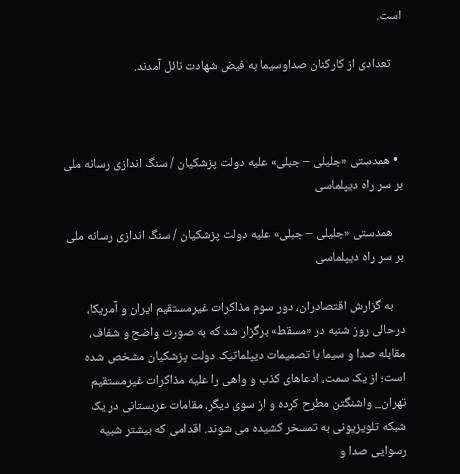است.

    تعدادی از کارکنان صداوسیما به فیض شهادت نائل آمدند.



  • همدستی «جلیلی – جبلی» علیه دولت پزشکیان / سنگ اندازی رسانه ملی بر سر راه دیپلماسی

    همدستی «جلیلی – جبلی» علیه دولت پزشکیان / سنگ اندازی رسانه ملی بر سر راه دیپلماسی

    به گزارش اقتصادران، دور سوم مذاکرات غیرمستقیم ایران و آمریکا، درحالی روز شنبه در «مسقط» برگزار شد که به صورت واضح و شفاف، مقابله صدا و سیما با تصمیمات دیپلماتیک دولت پزشکیان مشخص شده است؛ از یک سمت، ادعاهای کذب و واهی را علیه مذاکرات غیرمستقیم تهران_ واشنگتن مطرح کرده و از سوی دیگر، مقامات عربستانی در یک شبکه تلویزیونی به تمسخر کشیده می شوند. اقدامی که بیشتر شبیه رسوایی صدا و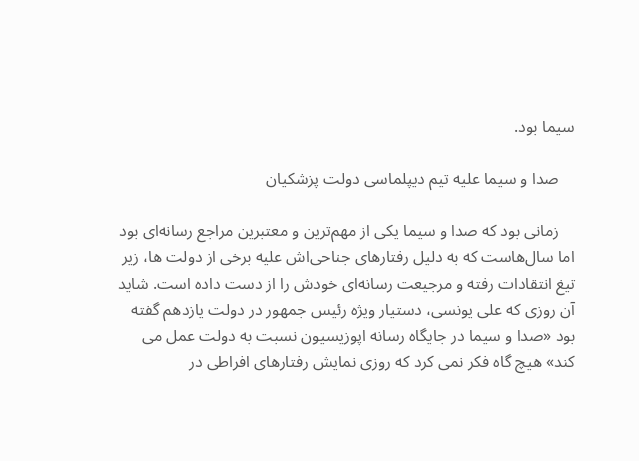سیما بود.

    صدا و سیما علیه تیم دیپلماسی دولت پزشکیان

    زمانی بود که صدا و سیما یکی از مهم‌ترین و معتبرین مراجع رسانه‌ای بود اما سال‌هاست که به دلیل رفتارهای جناحی‌اش علیه برخی از دولت ها، زیر تیغ انتقادات رفته و مرجیعت رسانه‌ای خودش را از دست داده است. شاید آن روزی که علی یونسی، دستیار ویژه رئیس جمهور در دولت یازدهم گفته بود «صدا و سیما در جایگاه رسانه اپوزیسیون نسبت به دولت عمل می کند» هیچ گاه فکر نمی کرد که روزی نمایش رفتارهای افراطی در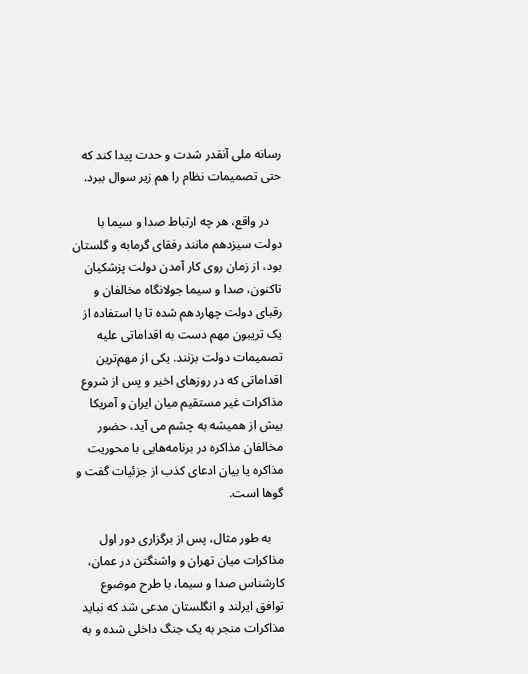رسانه ملی آنقدر شدت و حدت پیدا کند که حتی تصمیمات نظام را هم زیر سوال ببرد.

    در واقع، هر چه ارتباط صدا و سیما با دولت سیزدهم مانند رفقای گرمابه و گلستان بود، از زمان روی کار آمدن دولت پزشکیان تاکنون، صدا و سیما جولانگاه مخالفان و رقبای دولت چهاردهم شده تا با استفاده از یک تریبون مهم دست به اقداماتی علیه تصمیمات دولت بزنند. یکی از مهم‌ترین اقداماتی که در روزهای اخیر و پس از شروع مذاکرات غیر مستقیم میان ایران و آمریکا بیش از همیشه به چشم می آید، حضور مخالفان مذاکره در برنامه‌هایی با محوریت مذاکره یا بیان ادعای کذب از جزئیات گفت و گوها است.

    به طور مثال، پس از برگزاری دور اول مذاکرات میان تهران و واشنگتن در عمان، کارشناس صدا و سیما، با طرح موضوع توافق ایرلند و انگلستان مدعی شد که نباید مذاکرات منجر به یک جنگ داخلی شده و به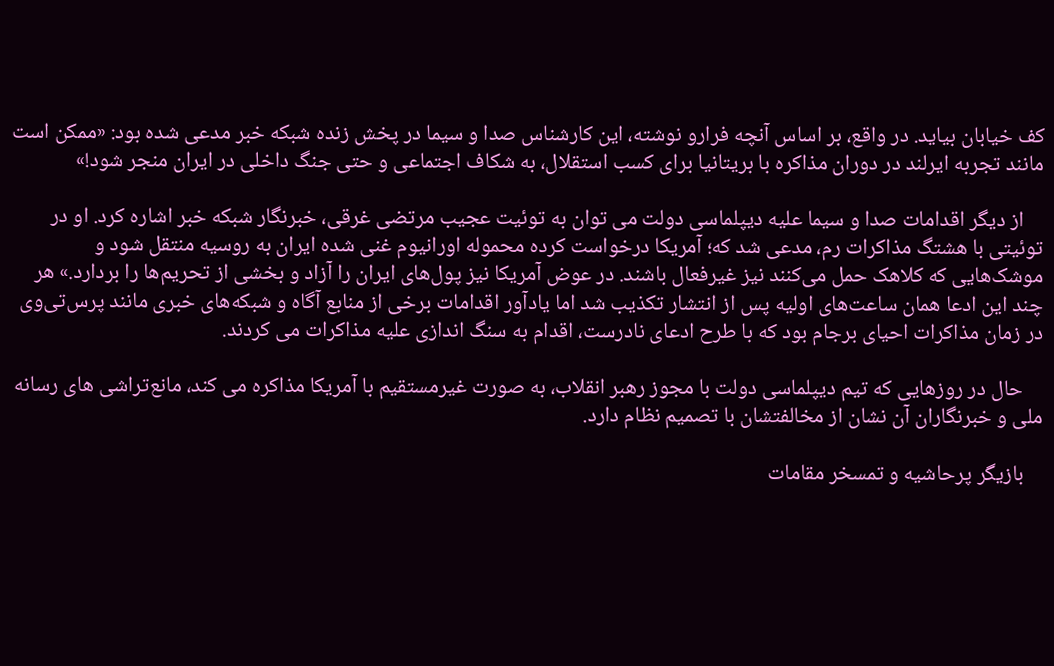کف خیابان بیاید. در واقع، بر اساس آنچه فرارو نوشته، این کارشناس صدا و سیما در پخش زنده شبکه خبر مدعی شده بود: «ممکن است مانند تجربه ایرلند در دوران مذاکره با بریتانیا برای کسب استقلال، به شکاف اجتماعی و حتی جنگ داخلی در ایران منجر شود!»

    از دیگر اقدامات صدا و سیما علیه دیپلماسی دولت می توان به توئیت عجیب مرتضی غرقی، خبرنگار شبکه خبر اشاره کرد. او در توئیتی با هشتگ مذاکرات رم، مدعی شد که؛ آمریکا درخواست کرده محموله اورانیوم غنی شده ایران به روسیه منتقل شود و موشک‌هایی که کلاهک حمل می‌کنند نیز غیرفعال باشند. در عوض آمریکا نیز پول‌های ایران را آزاد و بخشی از تحریم‌ها را بردارد.» هر چند این ادعا همان ساعت‌های اولیه پس از انتشار تکذیب شد اما یادآور اقدامات برخی از منابع آگاه و شبکه‌های خبری مانند پرس‌تی‌وی در زمان مذاکرات احیای برجام بود که با طرح ادعای نادرست، اقدام به سنگ اندازی علیه مذاکرات می کردند.

    حال در روزهایی که تیم دیپلماسی دولت با مجوز رهبر انقلاب، به صورت غیرمستقیم با آمریکا مذاکره می کند، مانع‌تراشی های رسانه ملی و خبرنگاران آن نشان از مخالفتشان با تصمیم نظام دارد.

    بازیگر پرحاشیه و تمسخر مقامات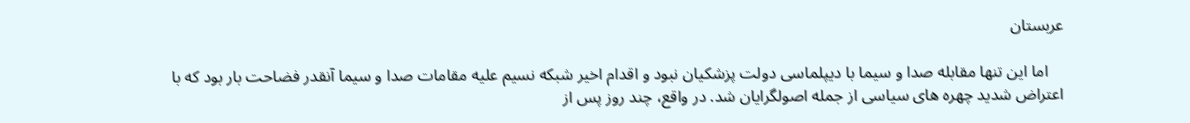عربستان

    اما این تنها مقابله صدا و سیما با دیپلماسی دولت پزشکیان نبود و اقدام اخیر شبکه نسیم علیه مقامات صدا و سیما آنقدر فضاحت بار بود که با اعتراض شدید چهره های سیاسی از جمله اصولگرایان شد. در واقع، چند روز پس از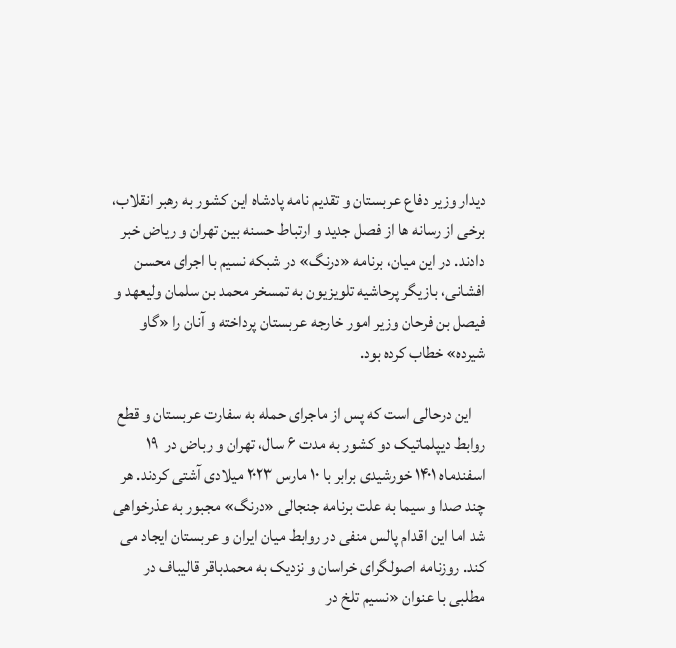دیدار وزیر دفاع عربستان و تقدیم نامه پادشاه این کشور به رهبر انقلاب، برخی از رسانه ها از فصل جدید و ارتباط حسنه بین تهران و ریاض خبر دادند. در این میان، برنامه «درنگ» در شبکه نسیم با اجرای محسن افشانی، بازیگر پرحاشیه تلویزیون به تمسخر محمد بن سلمان ولیعهد و فیصل بن فرحان وزیر امور خارجه عربستان پرداخته و آنان را «گاو شیرده» خطاب کرده بود.

    این درحالی است که پس از ماجرای حمله به سفارت عربستان و قطع روابط دیپلماتیک دو کشور به مدت ۶ سال، تهران و رباض در  ۱۹ اسفندماه ۱۴۰۱ خورشیدی برابر با ۱۰ مارس ۲۰۲۳ میلادی آشتی کردند. هر چند صدا و سیما به علت برنامه جنجالی «درنگ» مجبور به عذرخواهی شد اما این اقدام پالس منفی در روابط میان ایران و عربستان ایجاد می کند. روزنامه اصولگرای خراسان و نزدیک به محمدباقر قالیباف در مطلبی با عنوان «نسیم تلخ در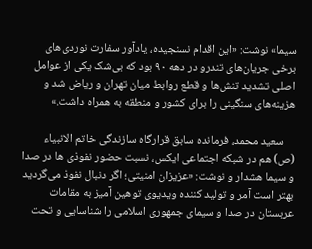سیما» نوشت: «این اقدام نسنجیده، یادآور سفارت ‌نوردی‌های برخی جریان‌های تندرو در دهه ۹۰ بود که بی‌شک یکی از عوامل اصلی تشدید تنش‌ها و قطع روابط میان تهران و ریاض شد و هزینه‌های سنگینی را برای کشور و منطقه به همراه داشت.»

    سعید محمد، فرمانده سابق قرارگاه سازندگی خاتم الانبیاء (ص) هم در شبکه اجتماعی ایکس، نسبت حضور نفوذی ها در صدا و سیما هشدار و نوشت: «عزیزان امنیتی؛ اگر دنبال نفوذ می‌گردید بهتر است آمر و تولید کننده ویدیوی توهین آمیز به مقامات عربستان در صدا و سیمای جمهوری اسلامی را شناسایی و تحت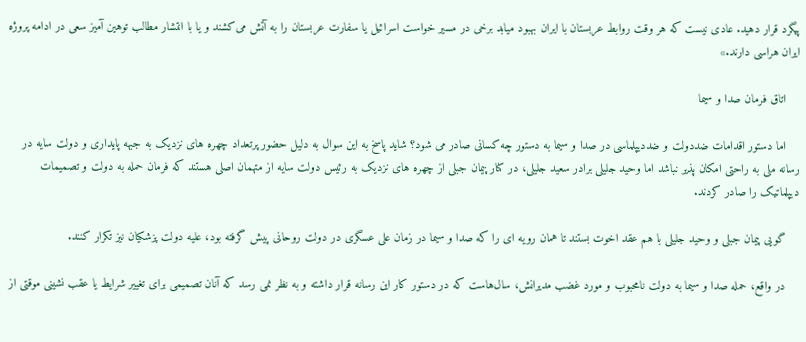پیگرد قرار دهید. عادی نیست که هر وقت روابط عربستان با ایران بهبود میابد برخی در مسیر خواست اسرائیل یا سفارت عربستان را به آتش می‌کشند و یا با انتشار مطالب توهین آمیز سعی در ادامه پروژه ایران هراسی دارند.»

    اتاق فرمان صدا و سیما

    اما دستور اقدامات ضددولت و ضددیپلماسی در صدا و سیما به دستور چه کسانی صادر می شود؟ شاید پاسخ به این سوال به دلیل حضور پرتعداد چهره های نزدیک به جبهه پایداری و دولت سایه در رسانه ملی به راحتی امکان پذیر نباشد اما وحید جلیلی برادر سعید جلیلی، در کنار پیمان جبلی از چهره های نزدیک به رئیس دولت سایه از متهمان اصلی هستند که فرمان حمله به دولت و تصمیمات دیپلماتیک را صادر کردند.

    گویی پیمان جبلی و وحید جلیلی با هم عقد اخوت بستند تا همان رویه ای را که صدا و سیما در زمان علی‌ عسگری در دولت روحانی پیش گرفته بود، علیه دولت پزشکیان نیز تکرار کنند.

    در واقع، حمله صدا و سیما به دولت نامحبوب‌ و مورد غضب مدیرانش، سال‌هاست که در دستور کار این رسانه قرار داشته و به نظر نمی رسد که آنان تصمیمی برای تغییر شرایط یا عقب نشینی موقتی از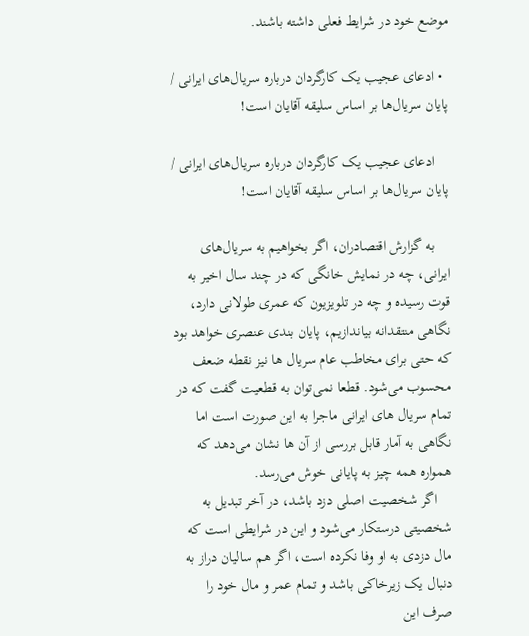موضع خود در شرایط فعلی داشته باشند.

  • ادعای عجیب یک کارگردان درباره سریال‌های ایرانی /  پایان سریال‌ها بر اساس سلیقه آقایان است!

    ادعای عجیب یک کارگردان درباره سریال‌های ایرانی / پایان سریال‌ها بر اساس سلیقه آقایان است!

    به گزارش اقتصادران، اگر بخواهیم به سریال‌های ایرانی، چه در نمایش خانگی که در چند سال اخیر به قوت رسیده و چه در تلویزیون که عمری طولانی دارد، نگاهی منتقدانه بیاندازیم، پایان بندی عنصری خواهد بود که حتی برای مخاطب عام سریال ها نیز نقطه ضعف محسوب می‌شود. قطعا نمی‌توان به قطعیت گفت که در تمام سریال های ایرانی ماجرا به این صورت است اما نگاهی به آمار قابل بررسی از آن ها نشان می‌دهد که همواره همه چیز به پایانی خوش می‌رسد.
    اگر شخصیت اصلی دزد باشد، در آخر تبدیل به شخصیتی درستکار می‌شود و این در شرایطی است که مال دزدی به او وفا نکرده است، اگر هم سالیان دراز به دنبال یک زیرخاکی باشد و تمام عمر و مال خود را صرف این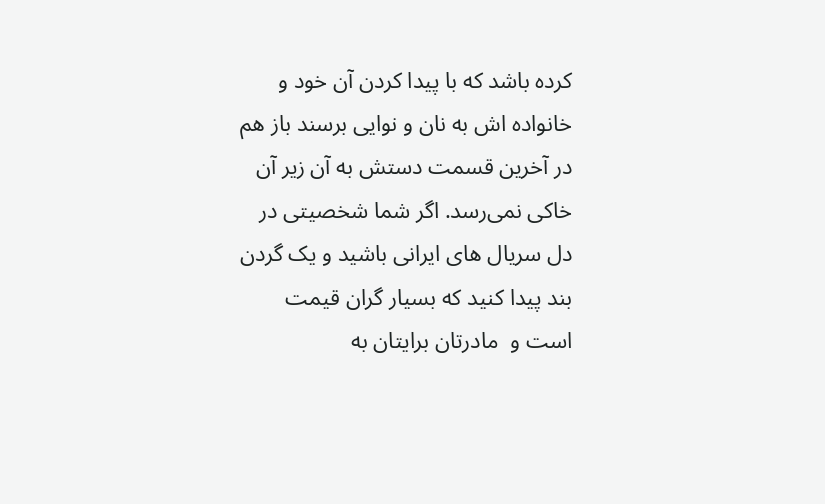کرده باشد که با پیدا کردن آن خود و خانواده اش به نان و نوایی برسند باز هم در آخرین قسمت دستش به آن زیر آن خاکی نمی‌رسد. اگر شما شخصیتی در دل سریال های ایرانی باشید و یک گردن بند پیدا کنید که بسیار گران قیمت است و  مادرتان برایتان به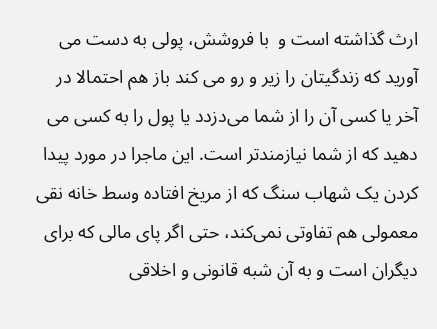ارث گذاشته است و  با فروشش، پولی به دست می آورید که زندگیتان را زیر و رو می کند باز هم احتمالا در آخر یا کسی آن را از شما می‌دزدد یا پول را به کسی می دهید که از شما نیازمندتر است. این ماجرا در مورد پیدا کردن یک شهاب سنگ که از مریخ افتاده وسط خانه نقی معمولی هم تفاوتی نمی‌کند، حتی اگر پای مالی که برای دیگران است و به آن شبه قانونی و اخلاقی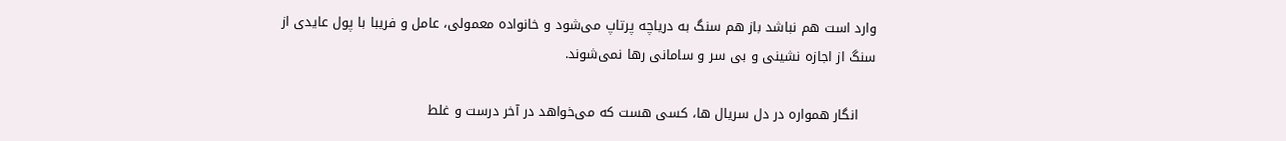وارد است هم نباشد باز هم سنگ به دریاچه پرتاپ می‌شود و خانواده معمولی، عامل و فریبا با پول عایدی از سنگ از اجازه نشینی و بی سر و سامانی رها نمی‌شوند.

    انگار همواره در دل سریال ها، کسی هست که می‌خواهد در آخر درست و غلط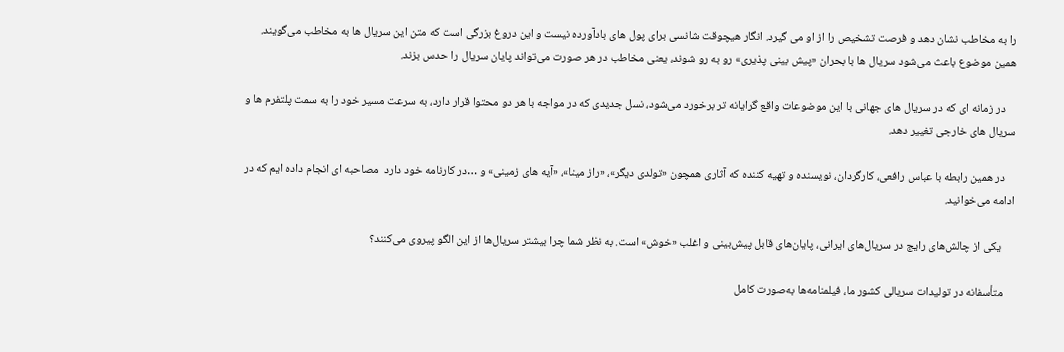را به مخاطب نشان دهد و فرصت تشخیص را از او می گیرد. انگار هیچوقت شانسی برای پول های بادآورده نیست و این دروغ بزرگی است که متن این سریال ها به مخاطب می‌گویند. همین موضوع باعث می‌شود سریال ها با بحران «پیش بینی پذیری» رو به رو شوند، یعنی مخاطب در هر صورت می‌تواند پایان سریال را حدس بزند.

    در زمانه ای که در سریال های جهانی با این موضوعات واقع گرایانه تر برخورد می‌شود، نسل جدیدی که در مواجه با هر دو محتوا قرار دارد، به سرعت مسیر خود را به سمت پلتفرم ها و سریال های خارجی تغییر دهد.

    در همین رابطه با عباس رافعی، کارگردان، نویسنده و تهیه کننده که آثاری همچون «تولدی دیگر»، «راز مینا»، «آیه های زمینی» و …در کارنامه خود دارد  مصاحبه ای انجام داده ایم که در ادامه می‌خوانید.

     یکی از چالش‌های رایج در سریال‌های ایرانی، پایان‌های قابل پیش‌بینی و اغلب «خوش» است. به نظر شما چرا بیشتر سریال‌ها از این الگو پیروی می‌کنند؟

    متأسفانه در تولیدات سریالی کشور ما، فیلمنامه‌ها به‌صورت کامل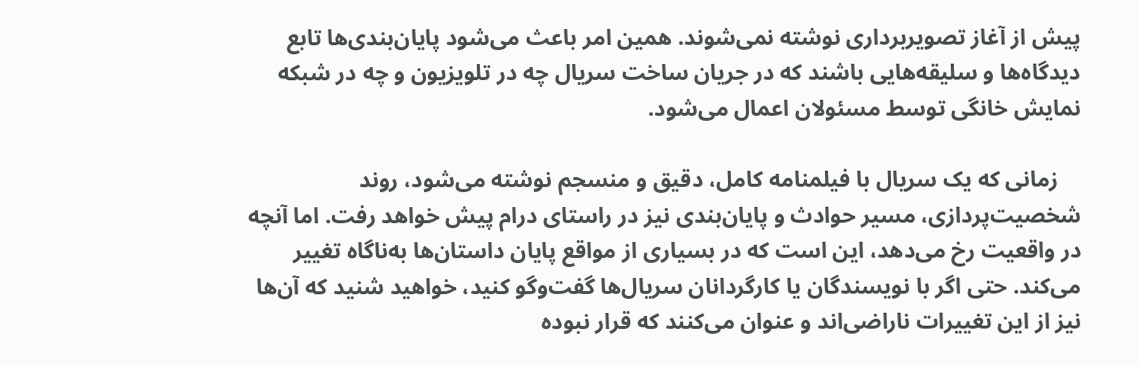پیش از آغاز تصویربرداری نوشته نمی‌شوند. همین امر باعث می‌شود پایان‌بندی‌ها تابع دیدگاه‌ها و سلیقه‌هایی باشند که در جریان ساخت سریال چه در تلویزیون و چه در شبکه نمایش خانگی توسط مسئولان اعمال می‌شود.

    زمانی که یک سریال با فیلمنامه کامل، دقیق و منسجم نوشته می‌شود، روند شخصیت‌پردازی، مسیر حوادث و پایان‌بندی نیز در راستای درام پیش خواهد رفت. اما آنچه در واقعیت رخ می‌دهد، این است که در بسیاری از مواقع پایان داستان‌ها به‌ناگاه تغییر می‌کند. حتی اگر با نویسندگان یا کارگردانان سریال‌ها گفت‌وگو کنید، خواهید شنید که آن‌ها نیز از این تغییرات ناراضی‌اند و عنوان می‌کنند که قرار نبوده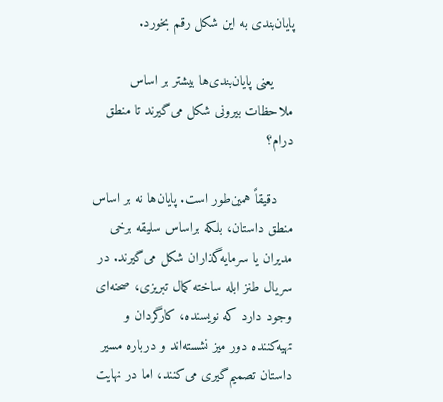پایان‌بندی به این شکل رقم بخورد.

     یعنی پایان‌بندی‌ها بیشتر بر اساس ملاحظات بیرونی شکل می‌گیرند تا منطق درام؟

    دقیقاً همین‌طور است. پایان‌ها نه بر اساس منطق داستان، بلکه براساس سلیقه برخی مدیران یا سرمایه‌گذاران شکل می‌گیرند. در سریال طنز ابله ساخته کمال تبریزی، صحنه‌ای وجود دارد که نویسنده، کارگردان و تهیه‌کننده دور میز نشسته‌اند و درباره مسیر داستان تصمیم‌گیری می‌کنند، اما در نهایت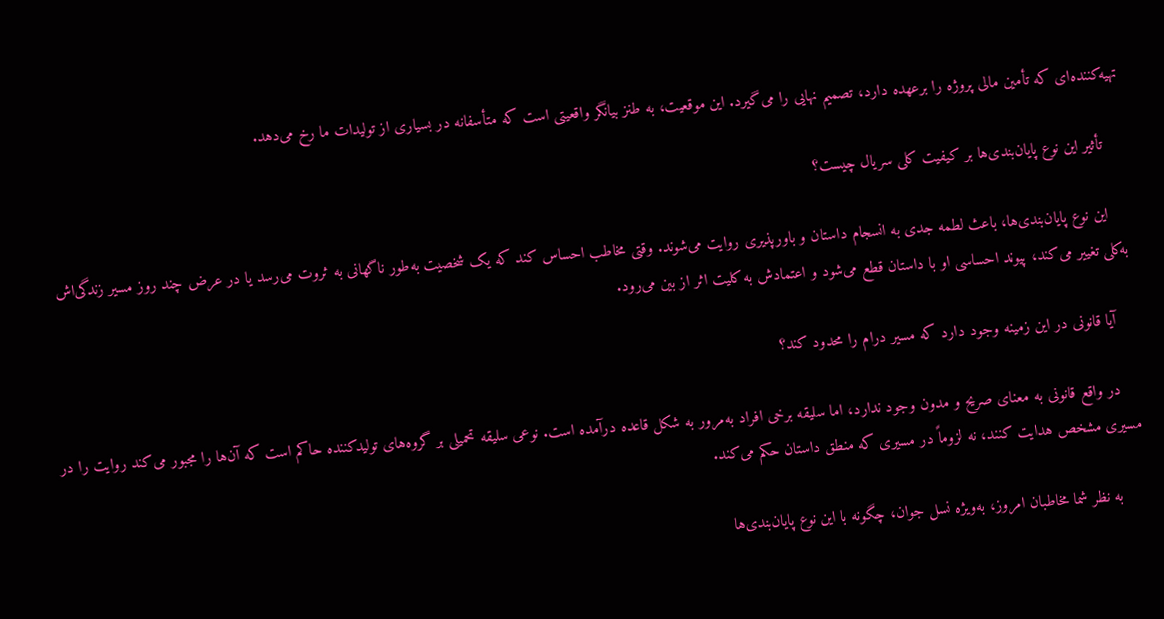تهیه‌کننده‌ای که تأمین مالی پروژه را برعهده دارد، تصمیم نهایی را می‌گیرد. این موقعیت، به طنز بیانگر واقعیتی است که متأسفانه در بسیاری از تولیدات ما رخ می‌دهد.

    تأثیر این نوع پایان‌بندی‌ها بر کیفیت کلی سریال چیست؟

    این نوع پایان‌بندی‌ها، باعث لطمه جدی به انسجام داستان و باورپذیری روایت می‌شوند. وقتی مخاطب احساس کند که یک شخصیت به‌طور ناگهانی به ثروت می‌رسد یا در عرض چند روز مسیر زندگی‌اش به‌کلی تغییر می‌کند، پیوند احساسی او با داستان قطع می‌شود و اعتمادش به کلیت اثر از بین می‌رود.

    آیا قانونی در این زمینه وجود دارد که مسیر درام را محدود کند؟

    در واقع قانونی به معنای صریح و مدون وجود ندارد، اما سلیقه برخی افراد به‌مرور به شکل قاعده درآمده است. نوعی سلیقه تحمیلی بر گروه‌های تولیدکننده حاکم است که آن‌ها را مجبور می‌کند روایت را در مسیری مشخص هدایت کنند، نه لزوماً در مسیری که منطق داستان حکم می‌کند.

     به نظر شما مخاطبان امروز، به‌ویژه نسل جوان، چگونه با این نوع پایان‌بندی‌ها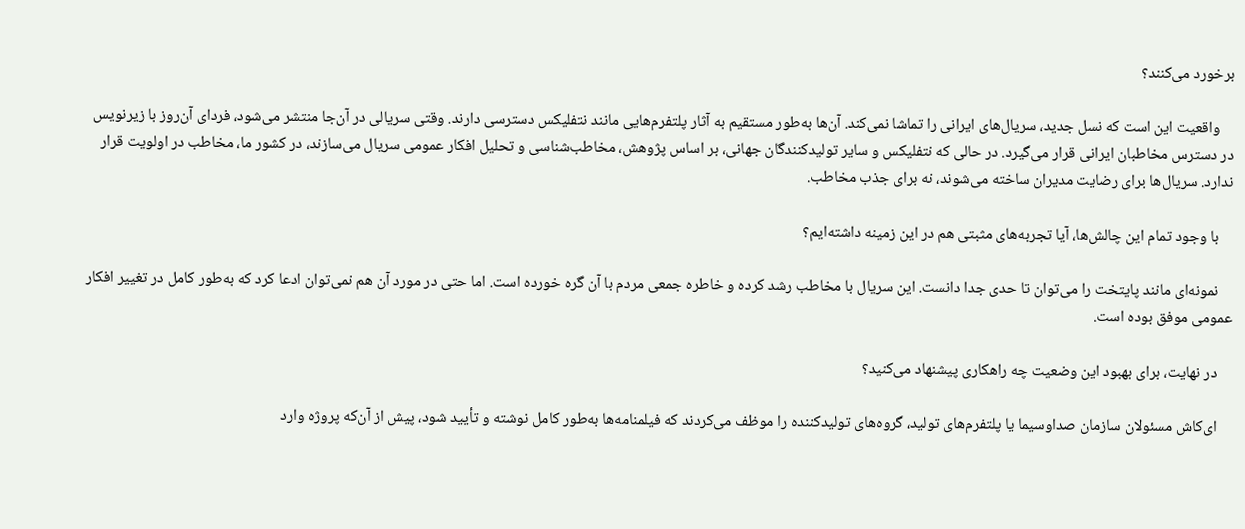برخورد می‌کنند؟

    واقعیت این است که نسل جدید، سریال‌های ایرانی را تماشا نمی‌کند. آن‌ها به‌طور مستقیم به آثار پلتفرم‌هایی مانند نتفلیکس دسترسی دارند. وقتی سریالی در آن‌جا منتشر می‌شود، فردای آن‌روز با زیرنویس در دسترس مخاطبان ایرانی قرار می‌گیرد. در حالی که نتفلیکس و سایر تولیدکنندگان جهانی، بر اساس پژوهش، مخاطب‌شناسی و تحلیل افکار عمومی سریال می‌سازند، در کشور ما، مخاطب در اولویت قرار ندارد. سریال‌ها برای رضایت مدیران ساخته می‌شوند، نه برای جذب مخاطب.

    با وجود تمام این چالش‌ها، آیا تجربه‌های مثبتی هم در این زمینه داشته‌ایم؟

    نمونه‌ای مانند پایتخت را می‌توان تا حدی جدا دانست. این سریال با مخاطب رشد کرده و خاطره جمعی مردم با آن گره خورده است. اما حتی در مورد آن هم نمی‌توان ادعا کرد که به‌طور کامل در تغییر افکار عمومی موفق بوده است.

    در نهایت، برای بهبود این وضعیت چه راهکاری پیشنهاد می‌کنید؟

    ای‌کاش مسئولان سازمان صداوسیما یا پلتفرم‌های تولید، گروه‌های تولیدکننده را موظف می‌کردند که فیلمنامه‌ها به‌طور کامل نوشته و تأیید شود، پیش از آن‌که پروژه وارد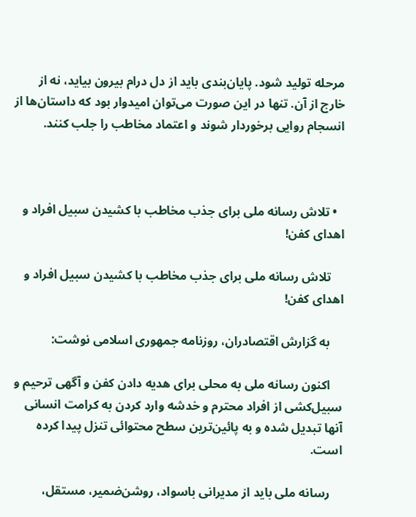مرحله تولید شود. پایان‌بندی باید از دل درام بیرون بیاید، نه از خارج از آن. تنها در این صورت می‌توان امیدوار بود که داستان‌ها از انسجام روایی برخوردار شوند و اعتماد مخاطب را جلب کنند.



  • تلاش رسانه ملی برای جذب مخاطب با کشیدن سبیل افراد و اهدای کفن!

    تلاش رسانه ملی برای جذب مخاطب با کشیدن سبیل افراد و اهدای کفن!

    به گزارش اقتصادران، روزنامه جمهوری اسلامی نوشت:

    اکنون رسانه ملی به محلی برای هدیه دادن کفن و آگهی ترحیم و سبیل‌کشی از افراد محترم و خدشه وارد کردن به کرامت انسانی آنها تبدیل شده و به پائین‌ترین سطح محتوائی تنزل پیدا کرده است.

    رسانه ملی باید از مدیرانی باسواد، روشن‌ضمیر، مستقل،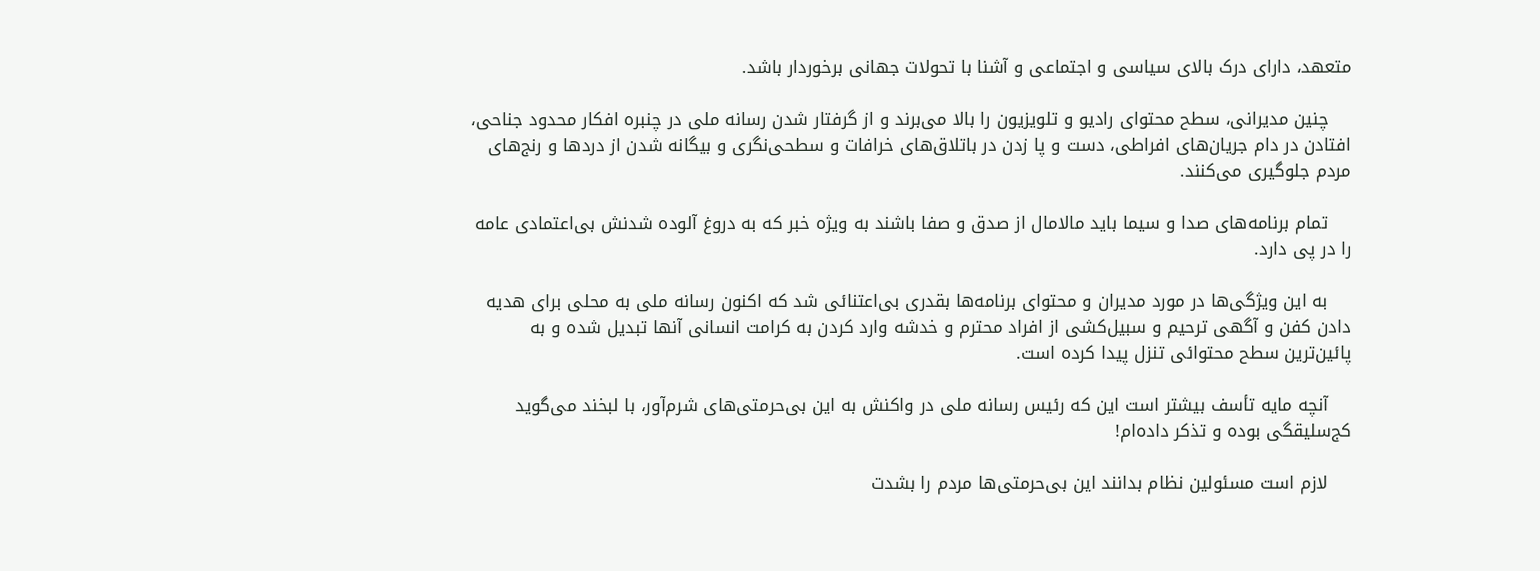متعهد، دارای درک بالای سیاسی و اجتماعی و آشنا با تحولات جهانی برخوردار باشد.

    چنین مدیرانی، سطح محتوای رادیو و تلویزیون را بالا می‌برند و از گرفتار شدن رسانه ملی در چنبره افکار محدود جناحی، افتادن در دام جریان‌های افراطی، دست و پا زدن در باتلاق‌های خرافات و سطحی‌نگری و بیگانه شدن از دردها و رنج‌های مردم جلوگیری می‌کنند.

    تمام برنامه‌های صدا و سیما باید مالامال از صدق و صفا باشند به ویژه خبر که به دروغ آلوده شدنش بی‌اعتمادی عامه را در پی دارد.

    به این ویژگی‌ها در مورد مدیران و محتوای برنامه‌ها بقدری بی‌اعتنائی شد که اکنون رسانه ملی به محلی برای هدیه دادن کفن و آگهی ترحیم و سبیل‌کشی از افراد محترم و خدشه وارد کردن به کرامت انسانی آنها تبدیل شده و به پائین‌ترین سطح محتوائی تنزل پیدا کرده است.

    آنچه مایه تأسف بیشتر است این که رئیس رسانه ملی در واکنش به این بی‌حرمتی‌های شرم‌آور، با لبخند می‌گوید کج‌سلیقگی بوده و تذکر داده‌ام!

    لازم است مسئولین نظام بدانند این بی‌حرمتی‌ها مردم را بشدت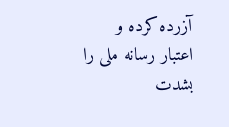آزرده کرده و اعتبار رسانه ملی را بشدت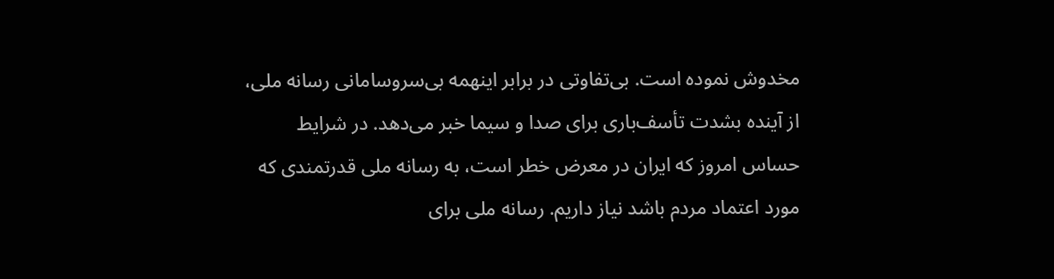مخدوش نموده است. بی‌تفاوتی در برابر اینهمه بی‌سروسامانی رسانه ملی، از آینده بشدت تأسف‌باری برای صدا و سیما خبر می‌دهد. در شرایط حساس امروز که ایران در معرض خطر است، به رسانه ملی قدرتمندی که مورد اعتماد مردم باشد نیاز داریم. رسانه ملی برای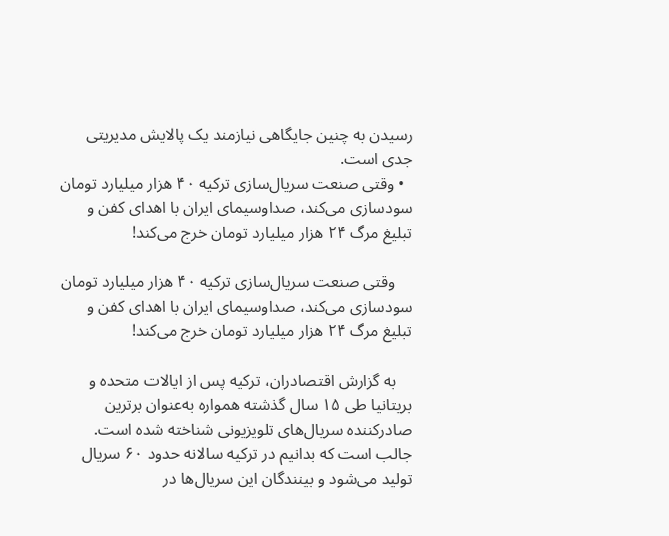رسیدن به چنین جایگاهی نیازمند یک پالایش مدیریتی جدی است.
  • وقتی صنعت سریال‌سازی ترکیه ۴۰ هزار میلیارد تومان سودسازی می‌کند، صداوسیمای ایران با اهدای کفن و تبلیغ مرگ ۲۴ هزار میلیارد تومان خرج می‌کند!

    وقتی صنعت سریال‌سازی ترکیه ۴۰ هزار میلیارد تومان سودسازی می‌کند، صداوسیمای ایران با اهدای کفن و تبلیغ مرگ ۲۴ هزار میلیارد تومان خرج می‌کند!

    به گزارش اقتصادران، ترکیه پس از ایالات متحده و بریتانیا طی ۱۵ سال گذشته همواره به‌عنوان برترین صادرکننده سریال‌های تلویزیونی شناخته شده است. جالب است که بدانیم در ترکیه سالانه حدود ۶۰ سریال تولید می‌شود و بینندگان این سریال‌ها در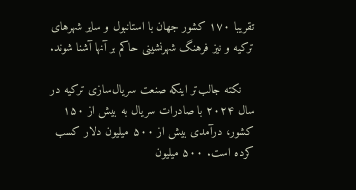تقریبا ۱۷۰ کشور جهان با استانبول و سایر شهرهای ترکیه و نیز فرهنگ شهرنشینی حاکم بر آنها آشنا شوند.

    نکته جالب‌تر اینکه صنعت سریال‌سازی ترکیه در سال ۲۰۲۴ با صادرات سریال به بیش از ۱۵۰ کشور، درآمدی بیش از ۵۰۰ میلیون دلار کسب کرده است. ۵۰۰ میلیون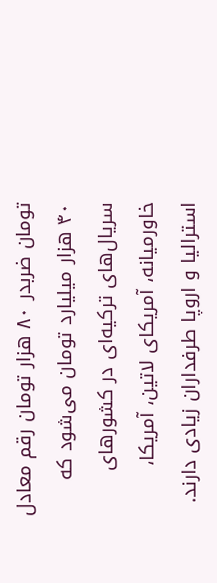تومان ضربدر ۸۰ هزار تومان رقم معادل ۴۰ هزار میلیارد تومان می‌شود که  سریال‌های ترکیه‌ای در کشورهای خاورمیانه، آمریکای لاتین، آمریکا، استرالیا و اروپا طرفداران زیادی دارند.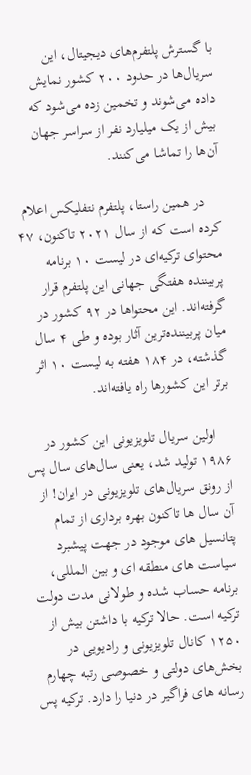با گسترش پلتفرم‌های دیجیتال، این سریال‌ها در حدود ۲۰۰ کشور نمایش داده می‌شوند و تخمین زده می‌شود که بیش از یک میلیارد نفر از سراسر جهان آن‌ها را تماشا می‌کنند.

    در همین راستا، پلتفرم نتفلیکس اعلام کرده است که از سال ۲۰۲۱ تاکنون، ۴۷ محتوای ترکیه‌ای در لیست ۱۰ برنامه پربیننده هفتگی جهانی این پلتفرم قرار گرفته‌اند. این محتواها در ۹۲ کشور در میان پربیننده‌ترین آثار بوده و طی ۴ سال گذشته، در ۱۸۴ هفته به لیست ۱۰ اثر برتر این کشورها راه یافته‌اند.

    اولین سریال تلویزیونی این کشور در ۱۹۸۶ تولید شد، یعنی سال‌های سال پس از رونق سریال‌های تلویزیونی در ایران! از آن سال ها تاکنون بهره برداری از تمام پتانسیل های موجود در جهت پیشبرد سیاست های منطقه ای و بین المللی، برنامه حساب شده و طولانی مدت دولت ترکیه است. حالا ترکیه با داشتن بیش از ۱۲۵۰ کانال تلویزیونی و رادیویی در بخش‌های دولتی و خصوصی رتبه‌ چهارم رسانه های فراگیر در دنیا را دارد. ترکیه پس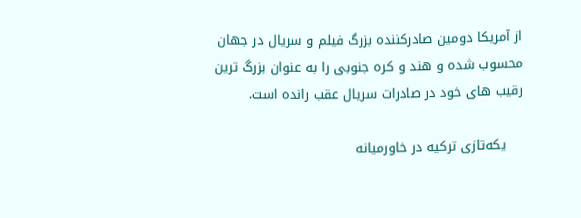از آمریکا دومین صادرکننده بزرگ فیلم و سریال در جهان محسوب شده و هند و کره جنوبی را به عنوان بزرگ ترین رقیب های خود در صادرات سریال عقب رانده است.

    یکه‌تازی ترکیه در خاورمیانه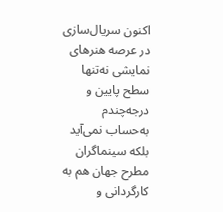اکنون سریال‌سازی‌ در عرصه هنرهای نمایشی نه‌تنها سطح پایین و درجه‌چندم به‌حساب نمی‌آید بلکه سینماگران مطرح جهان هم به کارگردانی و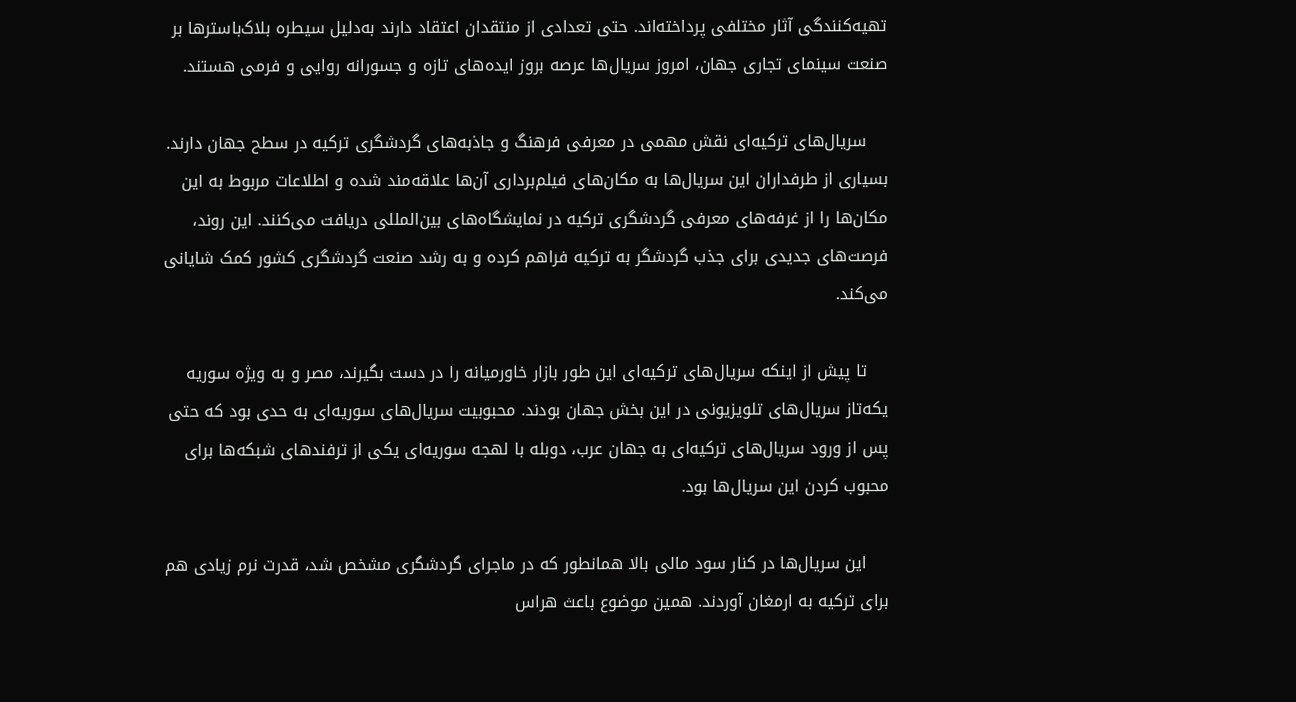تهیه‌کنندگی آثار مختلفی پرداخته‌اند. حتی تعدادی از منتقدان اعتقاد دارند به‌دلیل سیطره بلاک‌باسترها بر صنعت سینمای تجاری جهان، امروز سریال‌ها عرصه بروز ایده‌های تازه و جسورانه روایی و فرمی هستند.

    سریال‌های ترکیه‌ای نقش مهمی در معرفی فرهنگ و جاذبه‌های گردشگری ترکیه در سطح جهان دارند. بسیاری از طرفداران این سریال‌ها به مکان‌های فیلم‌برداری آن‌ها علاقه‌مند شده و اطلاعات مربوط به این مکان‌ها را از غرفه‌های معرفی گردشگری ترکیه در نمایشگاه‌های بین‌المللی دریافت می‌کنند. این روند، فرصت‌های جدیدی برای جذب گردشگر به ترکیه فراهم کرده و به رشد صنعت گردشگری کشور کمک شایانی می‌کند.

    تا پیش از اینکه سریال‌های ترکیه‌ای این طور بازار خاورمیانه را در دست بگیرند، مصر و به ویژه سوریه یکه‌تاز سریال‌های تلویزیونی در این بخش جهان بودند. محبوبیت سریال‌های سوریه‌ای به حدی بود که حتی پس از ورود سریال‌های ترکیه‌ای به جهان عرب، دوبله با لهجه‌ سوریه‌ای یکی از ترفندهای شبکه‌ها برای محبوب کردن این سریال‌ها بود.

    این سریال‌ها در کنار سود مالی بالا همانطور که در ماجرای گردشگری مشخص شد، قدرت نرم زیادی هم برای ترکیه به ارمغان آوردند. همین موضوع باعث هراس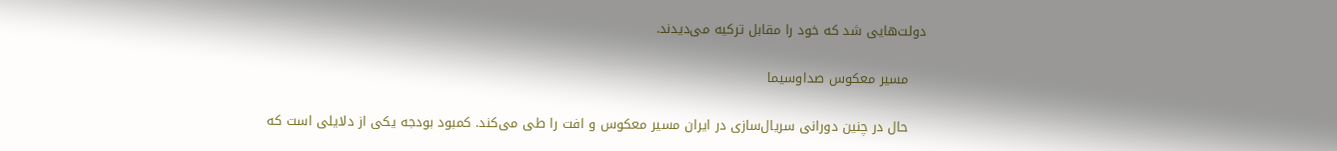دولت‌هایی شد که خود را مقابل ترکیه می‌دیدند.

    مسیر معکوس صداوسیما

    حال در چنین دورانی سریال‌سازی‌ در ایران مسیر معکوس و افت را طی می‌کند. کمبود بودجه یکی از دلایلی است که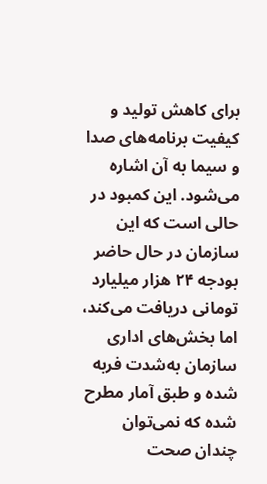برای کاهش تولید و کیفیت برنامه‌های صدا و سیما به آن اشاره می‌شود. این کمبود در حالی است که این سازمان در حال حاضر بودجه ۲۴ هزار میلیارد تومانی دریافت می‌کند، اما بخش‌های اداری سازمان به‌شدت فربه شده و طبق آمار مطرح شده که نمی‌توان چندان صحت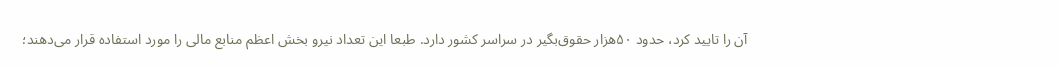آن را تایید کرد، حدود ۵۰هزار حقوق‌بگیر در سراسر کشور دارد. طبعا این تعداد نیرو بخش اعظم منابع مالی را مورد استفاده قرار می‌دهند؛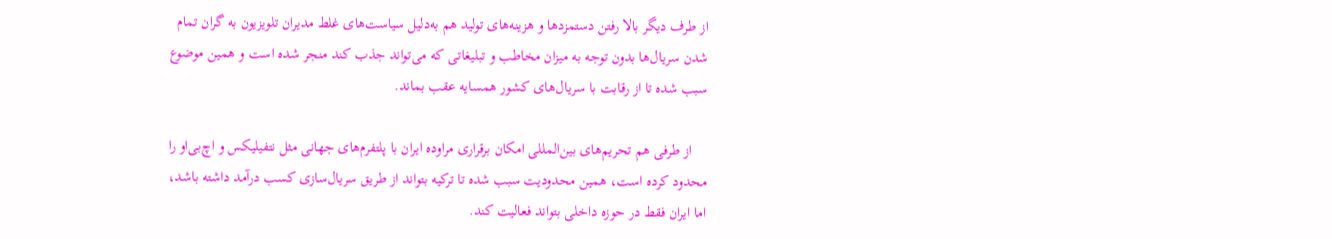از طرف دیگر بالا رفتن دستمزدها و هزینه‌های تولید هم به‌دلیل سیاست‌های غلط مدیران تلویزیون به گران تمام شدن سریال‌ها بدون توجه به میزان مخاطب و تبلیغاتی که می‌تواند جذب کند منجر شده است و همین موضوع سبب شده تا از رقابت با سریال‌های کشور همسایه عقب بماند.

    از طرفی هم تحریم‌های بین‌المللی امکان برقراری مراوده ایران با پلتفرم‌های جهانی مثل نتفیلیکس و اچ‌بی‌او را محدود کرده است، همین محدودیت سبب شده تا ترکیه بتواند از طریق سریال‌سازی کسب درآمد داشته باشد، اما ایران فقط در حوزه داخلی بتواند فعالیت کند.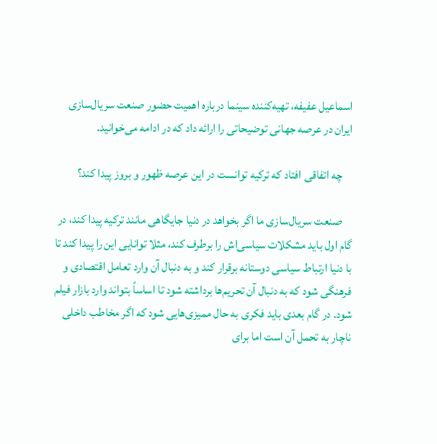اسماعیل عفیفه، تهیه‌کننده سینما درباره اهمیت حضور صنعت سریال‌سازی ایران در عرصه جهانی توضیحاتی را ارائه داد که در ادامه می‌خوانید.

    چه اتفاقی افتاد که ترکیه توانست در این عرصه ظهور و بروز پیدا کند؟

    صنعت سریال‌سازی ما اگر بخواهد در دنیا جایگاهی مانند ترکیه پیدا کند، در گام اول باید مشکلات سیاسی‌اش را برطرف کند، مثلا توانایی این را پیدا کند تا با دنیا ارتباط سیاسی دوستانه برقرار کند و به دنبال آن وارد تعامل اقتصادی و فرهنگی شود که به دنبال آن تحریم‌ها برداشته شود تا اساساً بتواند وارد بازار فیلم شود. در گام بعدی باید فکری به حال ممیزی‌هایی شود که اگر مخاطب داخلی ناچار به تحمل آن است اما برای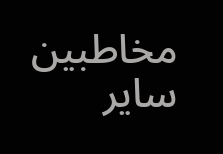مخاطبین سایر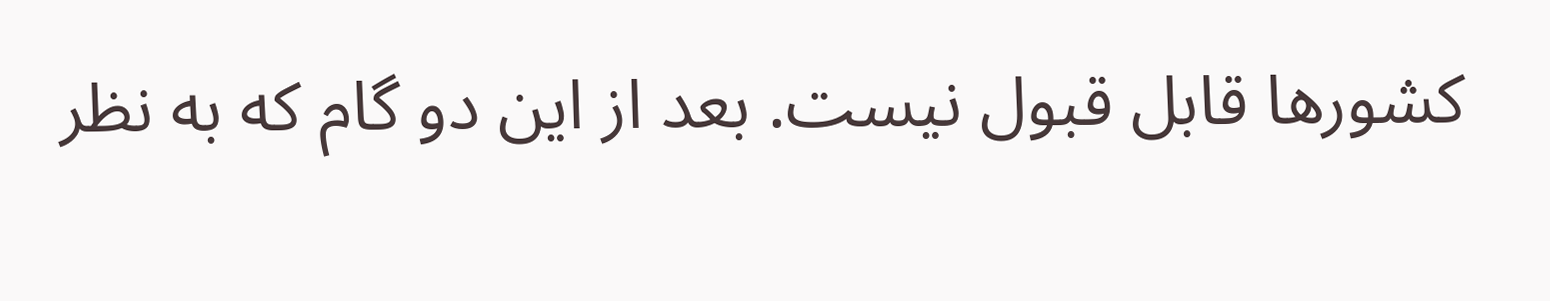کشورها قابل قبول نیست. بعد از این دو گام که به نظر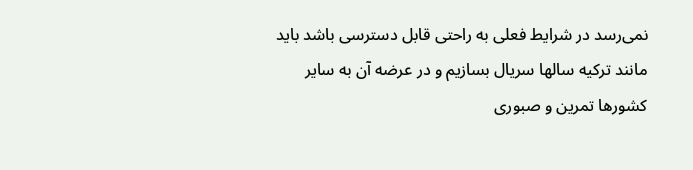نمی‌رسد در شرایط فعلی به راحتی قابل دسترسی باشد باید مانند ترکیه سالها سریال بسازیم و در عرضه آن به سایر کشورها تمرین و صبوری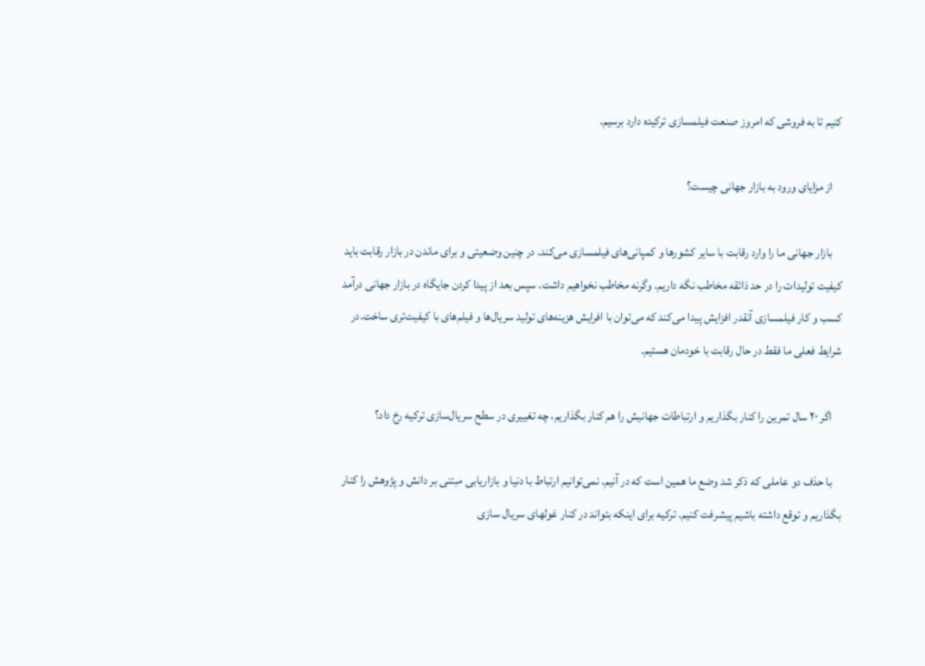کنیم تا به فروشی که امروز صنعت فیلمسازی ترکیده دارد برسیم.

    از مزایای ورود به بازار جهانی چیست؟

    بازار جهانی ما را وارد رقابت با سایر کشورها و کمپانی‌های فیلمسازی می‌کند. در چنین وضعیتی و برای ماندن در بازار رقابت باید کیفیت تولیدات را در حد ذائقه مخاطب نگه داریم. وگرنه مخاطب نخواهیم داشت. سپس بعد از پیدا کردن جایگاه در بازار جهانی درآمد کسب و کار فیلمسازی آنقدر افزایش پیدا می‌کند که می‌توان با افرایش هزینه‌های تولید سریال‌ها و فیلم‌های با کیفیت‌تری ساخت.در شرایط فعلی ما فقط در حال رقابت با خودمان هستیم.

    اگر ۲۰ سال تمرین را کنار بگذاریم و ارتباطات جهانیش را هم کنار بگذاریم، چه تغییری در سطح سریال‌سازی ترکیه رخ داد؟

    با حذف دو عاملی که ذکر شد وضع ما همین است که در آنیم. نمی‌توانیم ارتباط با دنیا و بازاریابی مبتنی بر دانش و پژوهش را کنار بگذاریم و توقع داشته باشیم پیشرفت کنیم. ترکیه برای اینکه بتواند در کنار غولهای سریال سازی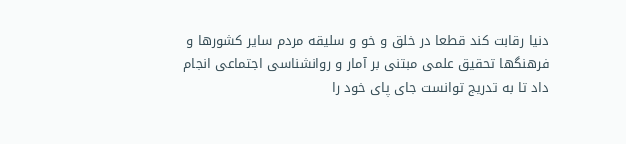دنیا رقابت کند قطعا در خلق و خو و سلیقه مردم سایر کشورها و فرهنگها تحقیق علمی مبتنی بر آمار و روانشناسی اجتماعی انجام داد تا به تدریج توانست جای پای خود را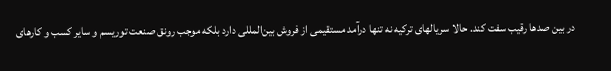در بین صدها رقیب سفت کند. حالا سریالهای ترکیه نه تنها درآمد مستقیمی از فروش بین‌المللی دارد بلکه موجب رونق صنعت توریسم و سایر کسب و کارهای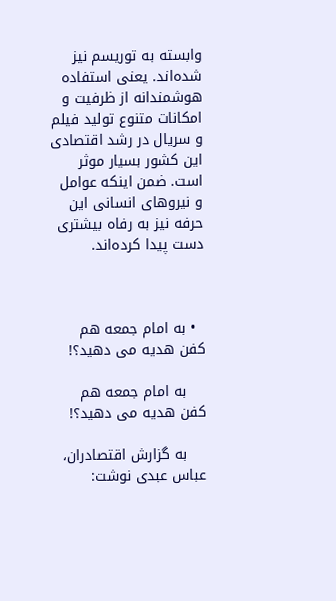وابسته به توریسم نیز شده‌اند. یعنی استفاده هوشمندانه از ظرفیت و امکانات متنوع تولید فیلم و سریال در رشد اقتصادی این کشور بسیار موثر است. ضمن اینکه عوامل و نیروهای انسانی این حرفه نیز به رفاه بیشتری دست پیدا کرده‌اند.



  • به امام جمعه هم کفن هدیه می دهید؟!

    به امام جمعه هم کفن هدیه می دهید؟!

    به گزارش اقتصادران، عباس عبدی نوشت: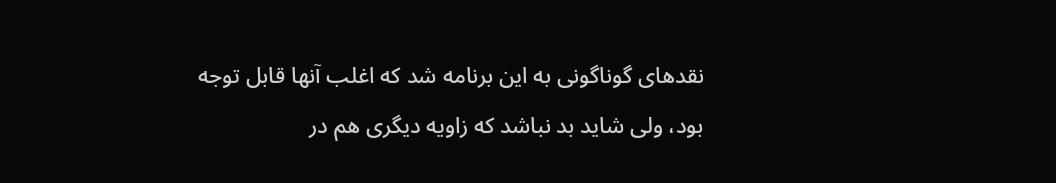نقدهای گوناگونی به این برنامه شد که اغلب آنها قابل توجه بود، ولی شاید بد نباشد که زاویه دیگری هم در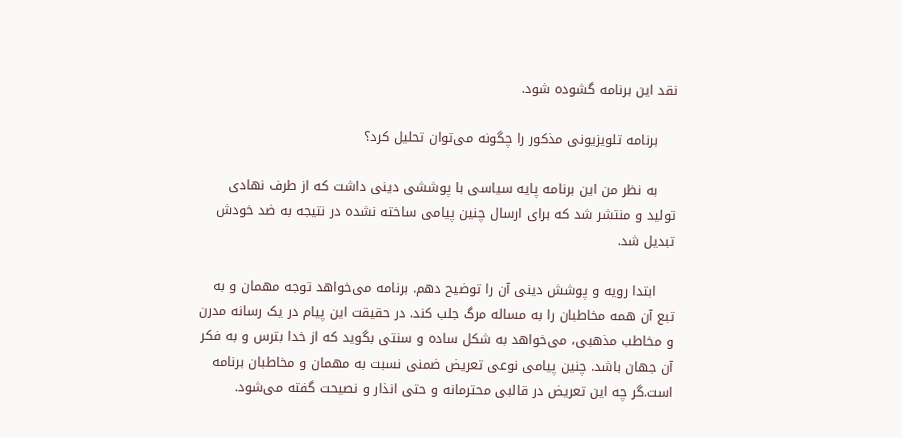نقد این برنامه گشوده شود.

    برنامه تلویزیونی مذکور را چگونه می‌توان تحلیل کرد؟

    به نظر من این برنامه پایه سیاسی با پوششی دینی داشت که از طرف نهادی تولید و منتشر شد که برای ارسال چنین پیامی ساخته نشده در نتیجه به ضد خودش تبدیل شد.

    ابتدا رویه و پوشش دینی آن را توضیح دهم. برنامه می‌خواهد توجه مهمان و به تبع آن همه مخاطبان را به مساله مرگ جلب کند. در حقیقت این پیام در یک رسانه مدرن و مخاطب مذهبی، می‌خواهد به شکل ساده و سنتی بگوید که از خدا بترس و به فکر آن جهان باشد. چنین پیامی نوعی تعریض ضمنی نسبت به مهمان و مخاطبان برنامه است.گر چه این تعریض در قالبی محترمانه و حتی انذار و نصیحت گفته می‌شود.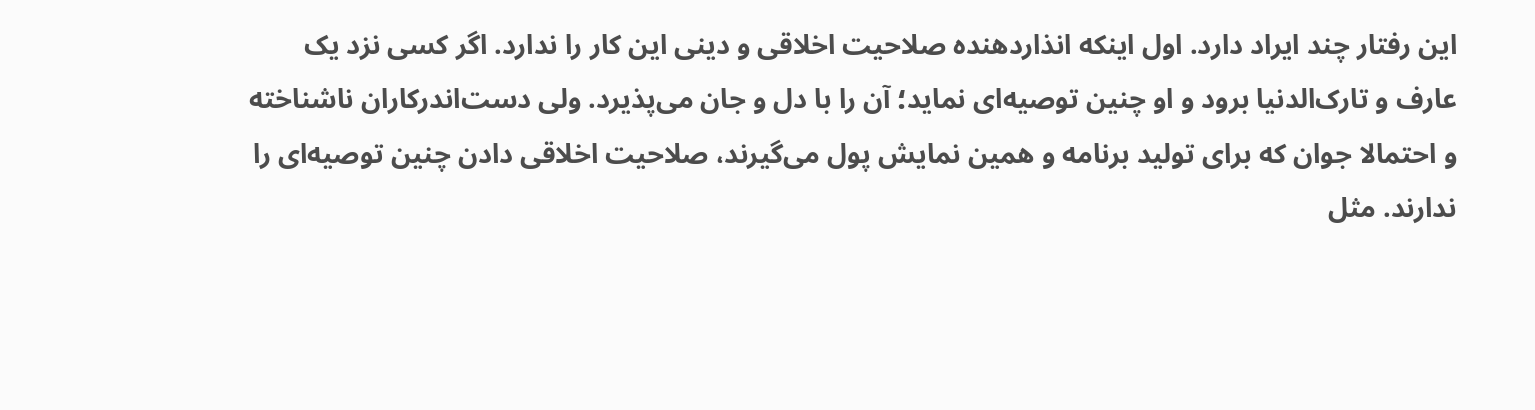این رفتار چند ایراد دارد. اول اینکه انذاردهنده صلاحیت اخلاقی و دینی این کار را ندارد. اگر کسی نزد یک عارف و تارک‌الدنیا برود و او چنین توصیه‌ای نماید؛ آن را با دل و جان می‌پذیرد. ولی دست‌اندرکاران ناشناخته و احتمالا جوان که برای تولید برنامه و همین نمایش پول می‌گیرند، صلاحیت اخلاقی دادن چنین توصیه‌ای را ندارند. مثل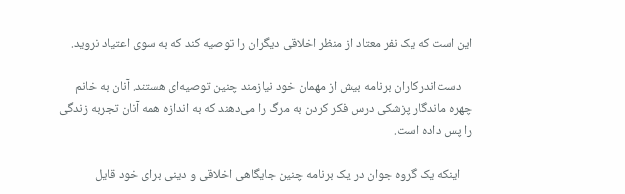این است که یک نفر معتاد از منظر اخلاقی دیگران را توصیه کند که به سوی اعتیاد نروید.

    دست‌اندرکاران برنامه بیش از مهمان خود نیازمند چنین توصیه‌ای هستند. آنان به خانم چهره ماندگار پزشکی درس فکر کردن به مرگ را می‌دهند که به اندازه همه آنان تجربه زندگی را پس داده است.

    اینکه یک گروه جوان در یک برنامه چنین جایگاهی اخلاقی و دینی برای خود قایل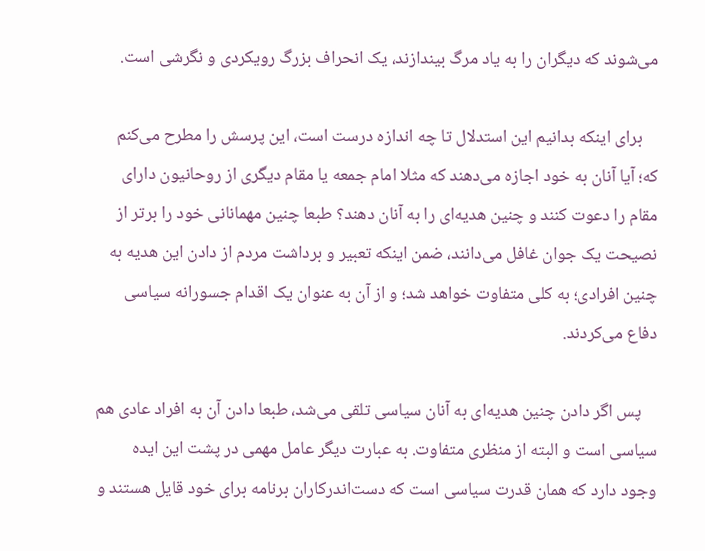می‌شوند که دیگران را به یاد مرگ بیندازند، یک انحراف بزرگ رویکردی و نگرشی است.

    برای اینکه بدانیم این استدلال تا چه اندازه درست است، این پرسش را مطرح می‌کنم که؛ آیا آنان به خود اجازه می‌دهند که مثلا امام جمعه یا مقام دیگری از روحانیون دارای مقام را دعوت کنند و چنین هدیه‌ای را به آنان دهند؟ طبعا چنین مهمانانی خود را برتر از نصیحت یک جوان غافل می‌دانند، ضمن اینکه تعبیر و برداشت مردم از دادن این هدیه به چنین افرادی؛ به کلی متفاوت خواهد شد؛ و از آن به عنوان یک اقدام جسورانه سیاسی دفاع می‌کردند.

    پس اگر دادن چنین هدیه‌ای به آنان سیاسی تلقی می‌شد، طبعا دادن آن به افراد عادی هم سیاسی است و البته از منظری متفاوت. به عبارت دیگر عامل مهمی در پشت این ایده وجود دارد که همان قدرت سیاسی است که دست‌اندرکاران برنامه برای خود قایل هستند و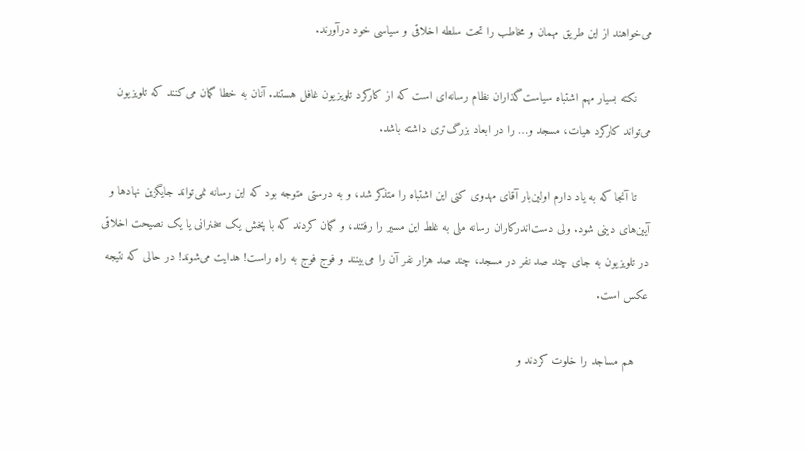می‌خواهند از این طریق مهمان و مخاطب را تحت سلطه اخلاقی و سیاسی خود درآورند.

    نکته بسیار مهم اشتباه سیاست‌گذاران نظام رسانه‌ای است که از کارکرد تلویزیون غافل هستند. آنان به خطا گمان می‌کنند که تلویزیون می‌تواند کارکرد هیات، مسجد و… را در ابعاد بزرگ‌تری داشته باشد.

    تا آنجا که به یاد دارم اولین‌بار آقای مهدوی کنی این اشتباه را متذکر شد، و به درستی متوجه بود که این رسانه نمی‌تواند جایگزین نهادها و آیین‌های دینی شود. ولی دست‌اندرکاران رسانه ملی به غلط این مسیر را رفتند، و گمان کردند که با پخش یک سخنرانی یا یک نصیحت اخلاقی در تلویزیون به جای چند صد نفر در مسجد، چند صد هزار نفر آن را می‌بینند و فوج فوج به راه راست! هدایت می‌شوند! در حالی که نتیجه عکس است.

    هم مساجد را خلوت کردند و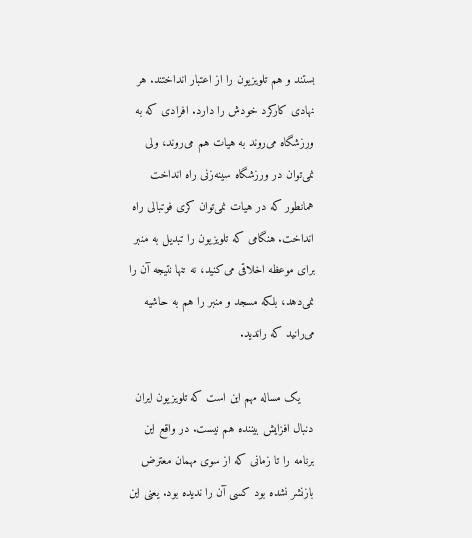بستند و هم تلویزیون را از اعتبار انداختند. هر نهادی کارکرد خودش را دارد. افرادی که به ورزشگاه می‌روند به هیات هم می‌روند، ولی نمی‌توان در ورزشگاه سینه‌زنی راه انداخت همانطور که در هیات نمی‌توان کری فوتبالی راه انداخت. هنگامی که تلویزیون را تبدیل به منبر برای موعظه اخلاقی می‌کنید، نه تنها نتیجه آن را نمی‌دهد، بلکه مسجد و منبر را هم به حاشیه می‌رانید که راندید.

    یک مساله مهم این است که تلویزیون ایران دنبال افزایش بیننده هم نیست. در واقع این برنامه را تا زمانی که از سوی مهمان معترض بازنشر نشده بود کسی آن را ندیده بود. یعنی این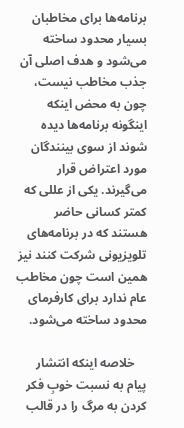برنامه‌ها برای مخاطبان بسیار محدود ساخته می‌شود و هدف اصلی آن جذب مخاطب نیست، چون به محض اینکه اینگونه برنامه‌ها دیده شوند از سوی بینندگان مورد اعتراض قرار می‌گیرند. یکی از عللی که کمتر کسانی حاضر هستند که در برنامه‌های تلویزیونی شرکت کنند نیز همین است چون مخاطب عام ندارد برای کارفرمای محدود ساخته می‌شود.

    خلاصه اینکه انتشار پیام به نسبت خوبِ فکر کردن به مرگ را در قالب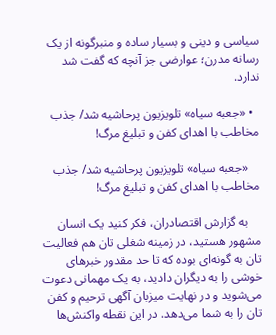سیاسی و دینی و بسیار ساده و منبرگونه از یک رسانه مدرن؛ عوارضی جز آنچه که گفت شد ندارد.

  • «جعبه سیاه» تلویزیون پرحاشیه شد/ جذب مخاطب با اهدای کفن و تبلیغ مرگ!

    «جعبه سیاه» تلویزیون پرحاشیه شد/ جذب مخاطب با اهدای کفن و تبلیغ مرگ!

    به گزارش اقتصادران، فکر کنید یک انسان مشهور هستید، در زمینه شغلی تان هم فعالیت تان به گونه‌ای بوده که تا حد مقدور خبرهای خوشی را به دیگران دادید، به یک مهمانی دعوت می‌شوید و در نهایت میزبان آگهی ترحیم و کفن تان را به شما می‌دهد. در این نقطه واکنش‌ها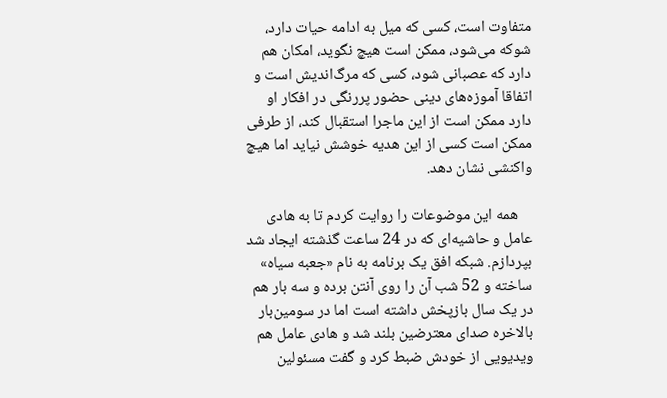متفاوت است، کسی که میل به ادامه حیات دارد، شوکه می‌شود، ممکن است هیچ نگوید، امکان هم دارد که عصبانی شود، کسی که مرگ‌اندیش است و اتفاقا آموزه‌های دینی حضور پررنگی در افکار او دارد ممکن است از این ماجرا استقبال کند، از طرفی ممکن است کسی از این هدیه خوشش نیاید اما هیچ واکنشی نشان دهد.

    همه این موضوعات را روایت کردم تا به هادی عامل و حاشیه‌ای که در 24 ساعت گذشته ایجاد شد بپردازم. شبکه افق یک برنامه به نام «جعبه سیاه» ساخته و 52 شب آن را روی آنتن برده و سه بار هم در یک سال بازپخش داشته است اما در سومین‌بار بالاخره صدای معترضین بلند شد و هادی عامل هم ویدیویی از خودش ضبط کرد و گفت مسئولین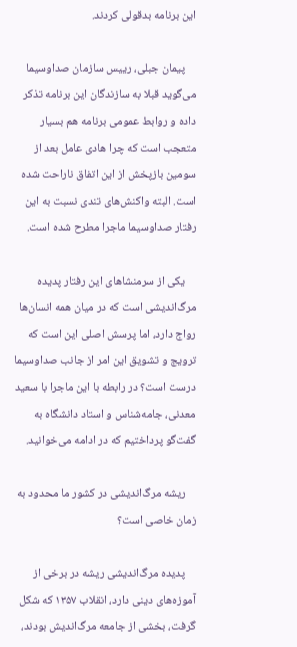این برنامه بدقولی کردند.

    پیمان جبلی، رییس سازمان صداوسیما می‌گوید قبلا به سازندگان این برنامه تذکر داده و روابط عمومی برنامه هم بسیار متعجب است که چرا هادی عامل بعد از سومین بازپخش از این اتفاق ناراحت شده است. البته واکنش‌های تندی نسبت به این رفتار صداوسیما ماجرا مطرح شده است.

    یکی از سرمنشاهای این رفتار پدیده مرگ‌اندیشی است که در میان همه انسان‌ها رواج دارد، اما پرسش اصلی این است که ترویج و تشویق این امر از جانب صداوسیما درست است؟ در رابطه با این ماجرا با سعید معدنی، جامه‌شناس و استاد دانشگاه به گفت‌گو پرداختیم که در ادامه می‌خوانید.

    ریشه مرگ‌اندیشی در کشور ما محدود به زمان خاصی است؟

    پدیده مرگ‌اندیشی ریشه در برخی از آموزه‌های دینی دارد، انقلاب ۱۳۵۷ که شکل گرفت، بخشی از جامعه مرگ‌اندیش بودند،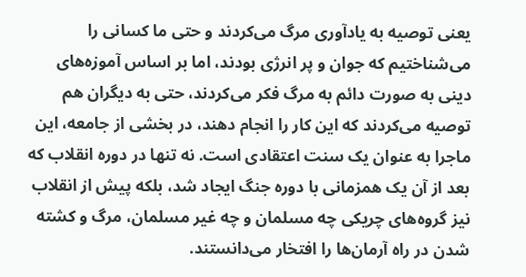یعنی توصیه به یادآوری مرگ می‌کردند و حتی ما کسانی را می‌شناختیم که جوان و پر انرژی بودند، اما بر اساس آموزه‌های دینی به صورت دائم به مرگ فکر می‌کردند، حتی به دیگران هم توصیه می‌کردند که این کار را انجام دهند، در بخشی از جامعه، این ماجرا به عنوان یک سنت اعتقادی است. نه تنها در دوره انقلاب که بعد از آن یک همزمانی با دوره جنگ ایجاد شد، بلکه پیش از انقلاب نیز گروه‌های چریکی چه مسلمان و چه غیر مسلمان، مرگ و کشته شدن در راه آرمان‌ها را افتخار می‌دانستند.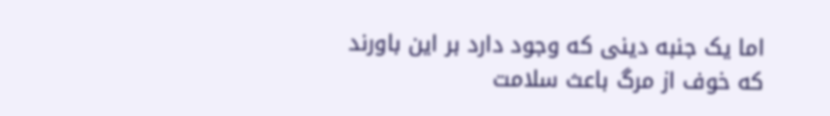اما یک جنبه دینی که وجود دارد بر این باورند که خوف از مرگ باعث سلامت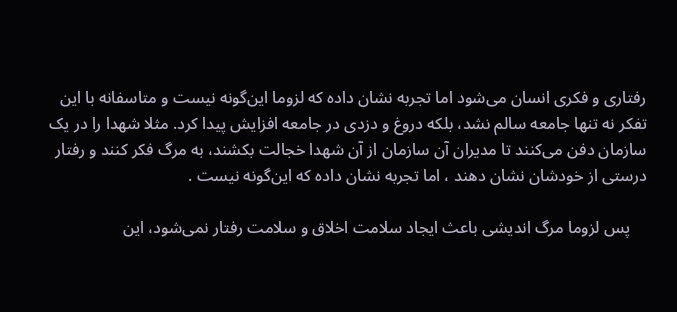رفتاری و فکری انسان می‌شود اما تجربه نشان داده که لزوما این‌گونه نیست و متاسفانه با این تفکر نه تنها جامعه سالم نشد، بلکه دروغ و دزدی در جامعه افزایش پیدا کرد. مثلا شهدا را در یک سازمان دفن می‌کنند تا مدیران آن سازمان از آن شهدا خجالت بکشند، به مرگ فکر کنند و رفتار درستی از خودشان نشان دهند ، اما تجربه نشان داده که این‌گونه نیست .

    پس لزوما مرگ اندیشی باعث ایجاد سلامت اخلاق و سلامت رفتار نمی‌شود، این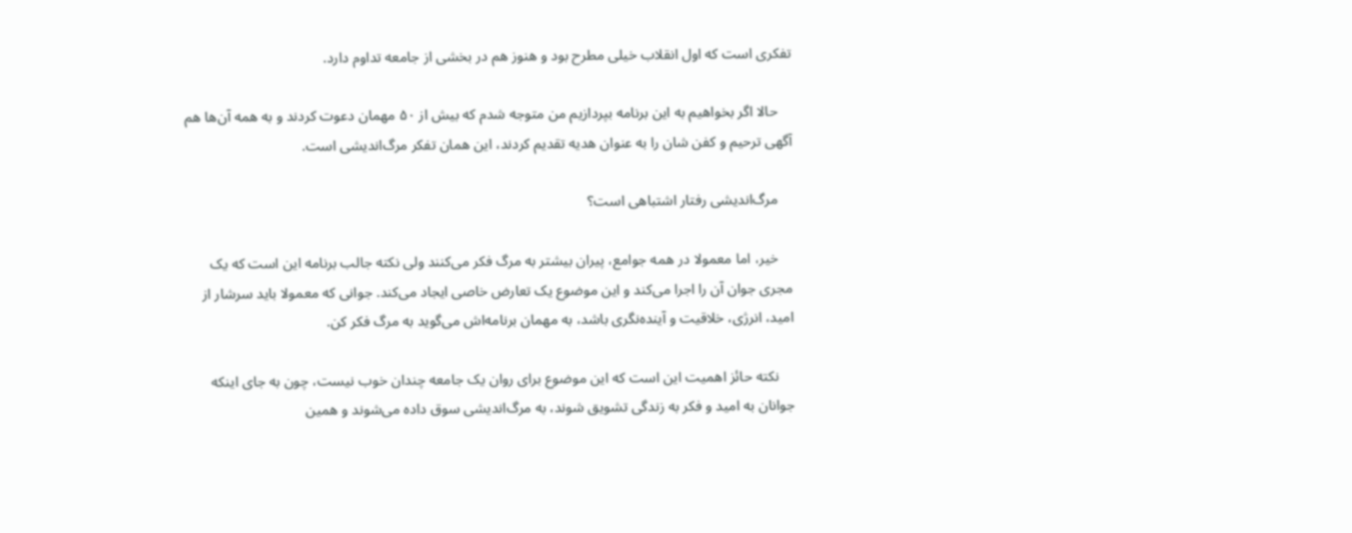تفکری است که اول انقلاب خیلی مطرح بود و هنوز هم در بخشی از جامعه تداوم دارد.

    حالا اگر بخواهیم به این برنامه بپردازیم من متوجه شدم که بیش از ۵۰ مهمان دعوت کردند و به همه آن‌ها هم آگهی ترحیم و کفن شان را به عنوان هدیه تقدیم کردند، این همان تفکر مرگ‌اندیشی است.

    مرگ‌اندیشی رفتار اشتباهی است؟

    خیر، اما معمولا در همه جوامع، پیران بیشتر به مرگ فکر می‌کنند ولی نکته جالب برنامه این است که یک مجری جوان آن را اجرا می‌کند و این موضوع یک تعارض خاصی ایجاد می‌کند. جوانی که معمولا باید سرشار از امید، انرژی، خلاقیت و آینده‌نگری باشد، به مهمان برنامه‌اش می‌گوید به مرگ فکر کن.

    نکته حائز اهمیت این است که این موضوع برای روان یک جامعه چندان خوب نیست، چون به جای اینکه جوانان به امید و فکر به زندگی تشویق شوند، به مرگ‌اندیشی سوق داده می‌شوند و همین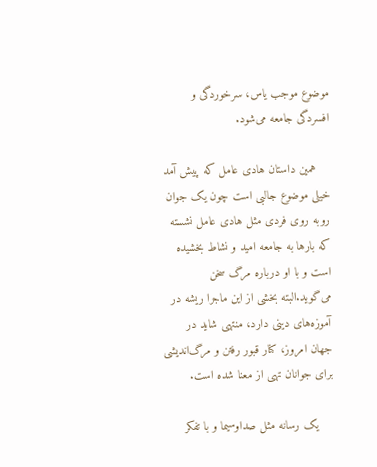موضوع موجب یاس، سرخوردگی و افسردگی جامعه می‌شود.

    همین داستان هادی عامل که پیش آمد خیلی موضوع جالبی است چون یک جوان روبه روی فردی مثل هادی عامل نشسته که بارها به جامعه امید و نشاط بخشیده است و با او درباره مرگ سخن می‌گوید.البته بخشی از این ماجرا ریشه در آموزه‌های دینی دارد، منتهی شاید در جهان امروز، کنار قبور رفتن و مرگ‌اندیشی برای جوانان تهی از معنا شده است.

    یک رسانه مثل صداوسیما و با تفکر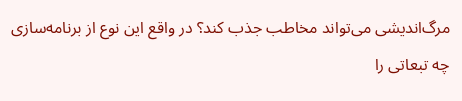مرگ‌اندیشی می‌تواند مخاطب جذب کند؟ در واقع این نوع از برنامه‌سازی چه تبعاتی را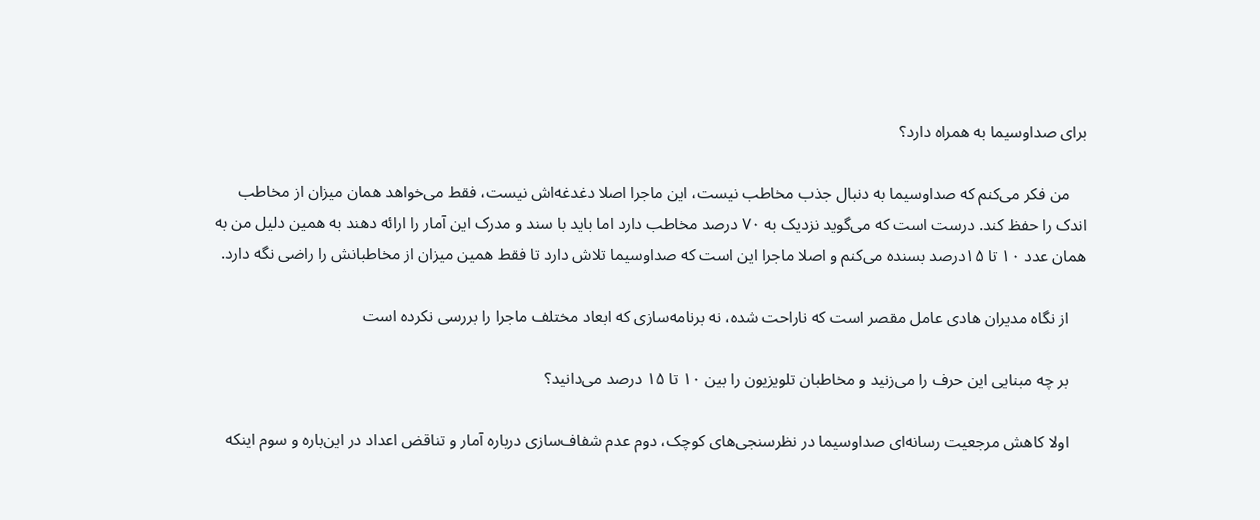برای صداوسیما به همراه دارد؟

    من فکر می‌کنم که صداوسیما به دنبال جذب مخاطب نیست، این ماجرا اصلا دغدغه‌اش نیست، فقط می‌خواهد همان میزان از مخاطب اندک را حفظ کند. درست است که می‌گوید نزدیک به ۷۰ درصد مخاطب دارد اما باید با سند و مدرک این آمار را ارائه دهند به همین دلیل من به همان عدد ۱۰ تا ۱۵درصد بسنده می‌کنم و اصلا ماجرا این است که صداوسیما تلاش دارد تا فقط همین میزان از مخاطبانش را راضی نگه دارد.

    از نگاه مدیران هادی عامل مقصر است که ناراحت شده، نه برنامه‌سازی که ابعاد مختلف ماجرا را بررسی نکرده است

    بر چه مبنایی این حرف را می‌زنید و مخاطبان تلویزیون را بین ۱۰ تا ۱۵ درصد می‌دانید؟

    اولا کاهش مرجعیت رسانه‌ای صداوسیما در نظرسنجی‌های کوچک، دوم عدم شفاف‌سازی درباره آمار و تناقض اعداد در این‌باره و سوم اینکه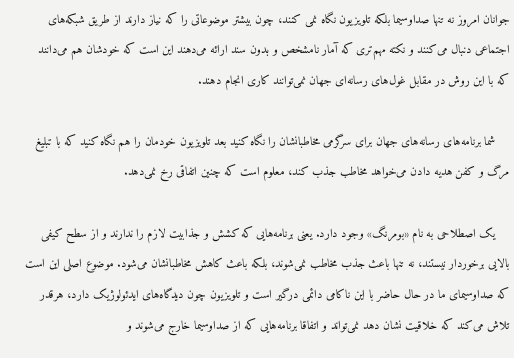جوانان امروز نه تنها صداوسیما بلکه تلویزیون نگاه نمی‌ کنند، چون بیشتر موضوعاتی را که نیاز دارند از طریق شبکه‌های اجتماعی دنبال می‌کنند و نکته مهم‌تری که آمار نامشخص و بدون سند ارائه می‌دهند این است که خودشان هم می‌دانند که با این روش در مقابل غول‌های رسانه‌ای جهان نمی‌توانند کاری انجام دهند.

    شما برنامه‌های رسانه‌های جهان برای سرگرمی مخاطبانشان را نگاه کنید بعد تلویزیون خودمان را هم نگاه کنید که با تبلیغ مرگ و کفن هدیه دادن می‌خواهد مخاطب جذب کند، معلوم است که چنین اتفاقی رخ نمی‌دهد.

    یک اصطلاحی به نام «بومرنگ» وجود دارد. یعنی برنامه‌هایی که کشش و جذابیت لازم را ندارند و از سطح کیفی بالایی برخوردار نیستند، نه تنها باعث جذب مخاطب نمی‌شوند، بلکه باعث کاهش مخاطبانشان می‌شود. موضوع اصلی این است که صداوسیمای ما در حال حاضر با این ناکامی دائمی درگیر است و تلویزیون چون دیدگاه‌های ایدئولوژیک دارد، هرقدر تلاش می‌کند که خلاقیت نشان دهد نمی‌تواند و اتفاقا برنامه‌هایی که از صداوسیما خارج می‌شوند و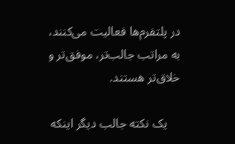در پلتفرم‌ها فعالیت می‌کنند، به مراتب جالب‌تر، موفق‌تر و خلاق‌تر هستند.

    یک نکته جالب دیگر اینکه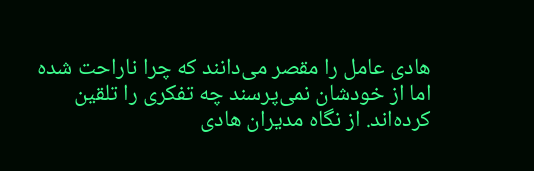هادی عامل را مقصر می‌دانند که چرا ناراحت شده اما از خودشان نمی‌پرسند چه تفکری را تلقین کرده‌اند. از نگاه مدیران هادی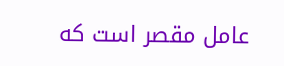عامل مقصر است که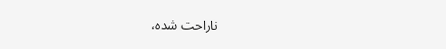ناراحت شده،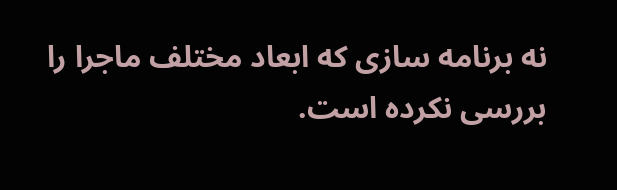نه برنامه‌ سازی که ابعاد مختلف ماجرا را بررسی نکرده است.